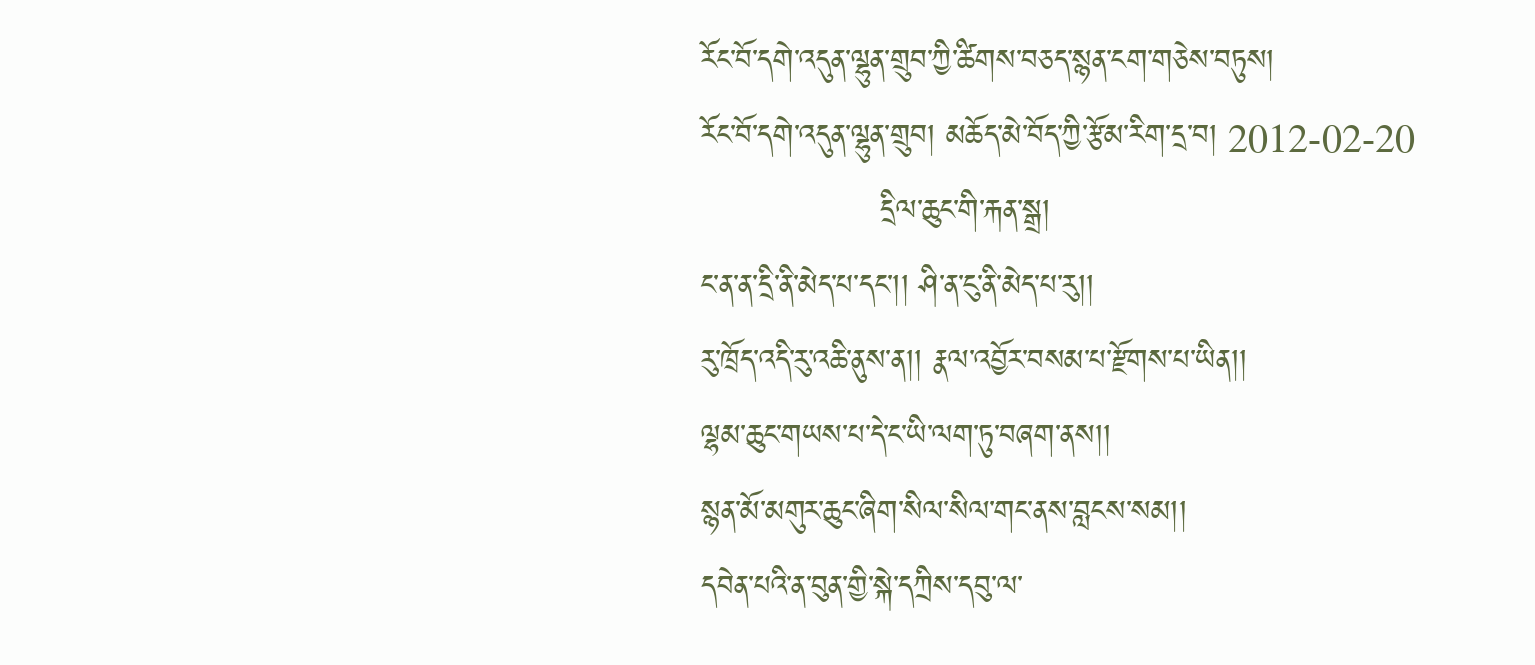རོང་བོ་དགེ་འདུན་ལྷུན་གྲུབ་ཀྱི་ཚིགས་བཅད་སྙན་ངག་གཅེས་བཏུས།
རོང་བོ་དགེ་འདུན་ལྷུན་གྲུབ། མཆོད་མེ་བོད་ཀྱི་རྩོམ་རིག་དྲ་བ། 2012-02-20
                 དྲིལ་ཆུང་གི་རྐན་སྒྲ།
ང་ན་ན་དྲི་ནི་མེད་པ་དང་།། ཤི་ན་ངུ་ནི་མེད་པ་རུ།།
རུ་ཁྲོད་འདི་རུ་འཆི་ནུས་ན།། རྣལ་འབྱོར་བསམ་པ་རྫོགས་པ་ཡིན།།
ལྷམ་ཆུང་གཡས་པ་དེ་ང་ཡི་ལག་ཏུ་བཞག་ནས།།
སྙན་མོ་མགུར་ཆུང་ཞིག་སིལ་སིལ་གང་ནས་བླངས་སམ།།
དབེན་པའི་ན་བུན་གྱི་སྐེ་དཀྲིས་དབུ་ལ་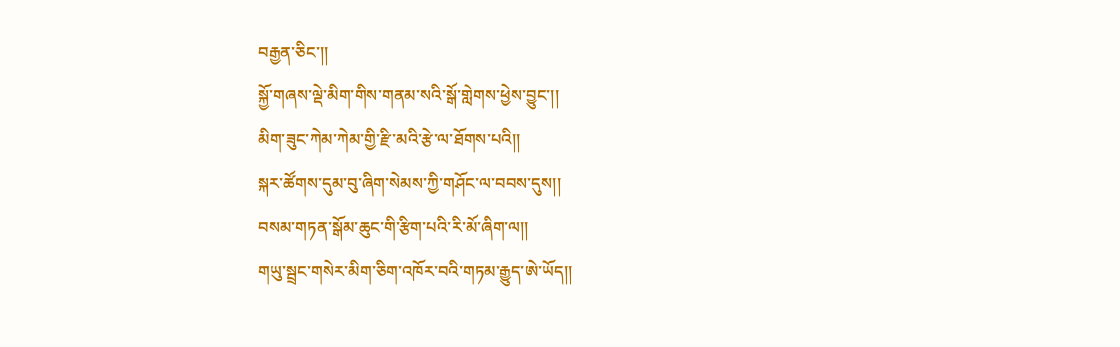བརྒྱན་ཅིང་།།
སྐྱོ་གཞས་ལྡེ་མིག་གིས་གནམ་སའི་སྒོ་གླེགས་ཕྱེས་བྱུང་།།
མིག་ཟུང་ཀེམ་ཀེམ་གྱི་རྫི་མའི་རྩེ་ལ་ཐོགས་པའི།།
སྐར་ཚོགས་དུམ་བུ་ཞིག་སེམས་ཀྱི་གཤོང་ལ་བབས་དུས།།
བསམ་གཏན་སྒོམ་ཆུང་གི་རྩིག་པའི་རི་མོ་ཞིག་ལ།།
གཡུ་སྦྲང་གསེར་མིག་ཅིག་འཁོར་བའི་གཏམ་རྒྱུད་ཨེ་ཡོད།།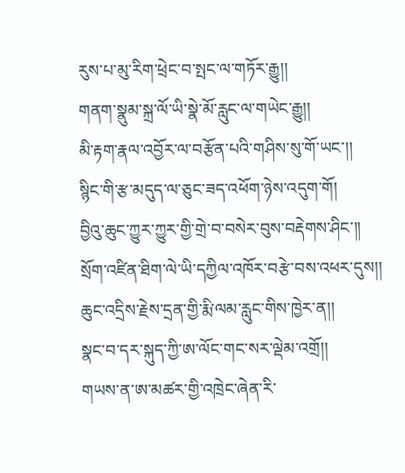རུས་པ་མུ་རིག་ཕྲེང་བ་སྤང་ལ་གཏོར་རྒྱུ།།
གནག་སྣུམ་སྐྲ་ལོ་ཡི་སྣེ་མོ་རླུང་ལ་གཡེང་རྒྱུ།།
མི་རྟག་རྣལ་འབྱོར་ལ་བརྩོན་པའི་གཤིས་སུ་གོ་ཡང་།།
སྙིང་གི་རྩ་མདུད་ལ་ཅུང་ཟད་འཕོག་ཉེས་འདུག་གོ།
བྱིའུ་ཆུང་ཀྱུར་ཀྱུར་གྱི་གྲེ་བ་བསེར་བུས་བརྡེགས་ཤིང་།།
སྲོག་འཛིན་ཐིག་ལེ་ཡི་དཀྱིལ་འཁོར་བརྩེ་བས་འཕར་དུས།།
ཆུང་འདྲིས་རྗེས་དྲན་གྱི་རྨི་ལམ་རླུང་གིས་ཁྱེར་ན།།
སྣང་བ་དར་སྐུད་ཀྱི་ཨ་ལོང་གང་སར་ལྡེམ་འགྲོ།།
གཡས་ན་ཨ་མཚར་གྱི་འཁྲེང་ཞེན་རི་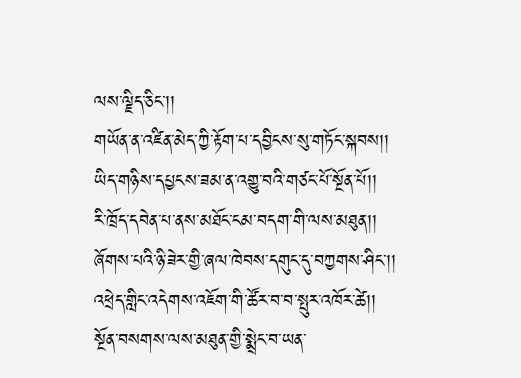ལས་ལྗིད་ཅིང་།།
གཡོན་ན་འཛིན་མེད་ཀྱི་རྟོག་པ་དབྱིངས་སུ་གཏོང་སྐབས།།
ཡིད་གཉིས་དཔྱངས་ཟམ་ན་འགྱུ་བའི་གཙང་པོ་སྔོན་པོ།།
རི་ཁྲོད་དབེན་པ་ནས་མཐོང་ངམ་བདག་གི་ལས་མཐུན།།
ཞོགས་པའི་ཉི་ཟེར་གྱི་ཞལ་ཁེབས་དགུང་དུ་བཀྱགས་ཤིང་།།
འཕྲེད་གླིང་འདེགས་འཇོག་གི་ཚོར་བ་བ་སྤུར་འཁོར་ཚེ།།
སྔོན་བསགས་ལས་མཐུན་གྱི་སྨྲེང་བ་ཡན་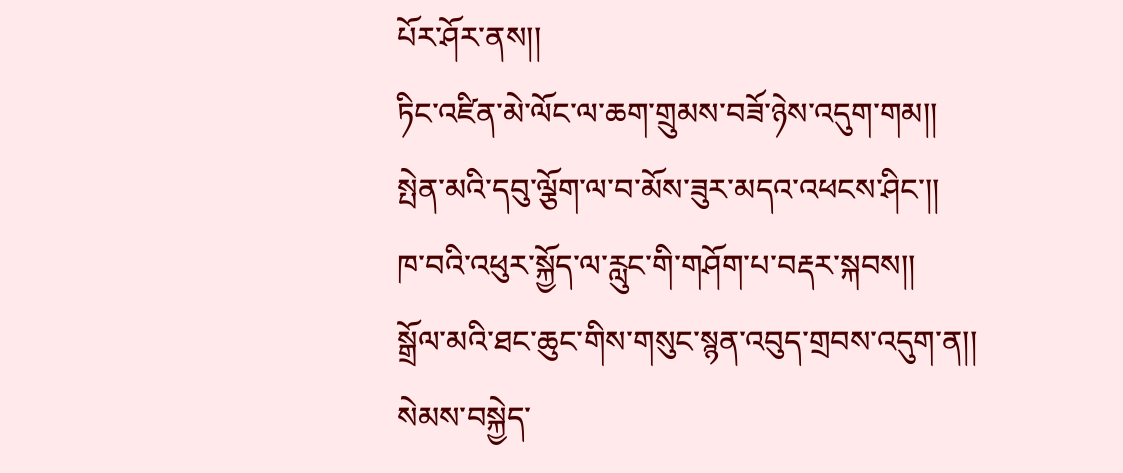པོར་ཤོར་ནས།།
ཏིང་འཛིན་མེ་ལོང་ལ་ཆག་གྲུམས་བཟོ་ཉེས་འདུག་གམ།།
སྤེན་མའི་དབུ་ལྕོག་ལ་བ་མོས་ཟུར་མདའ་འཕངས་ཤིང་།།
ཁ་བའི་འཕུར་སྐྱོད་ལ་རླུང་གི་གཤོག་པ་བརྡར་སྐབས།།
སྒྲོལ་མའི་ཐང་ཆུང་གིས་གསུང་སྙན་འབུད་གྲབས་འདུག་ན།།
སེམས་བསྐྱེད་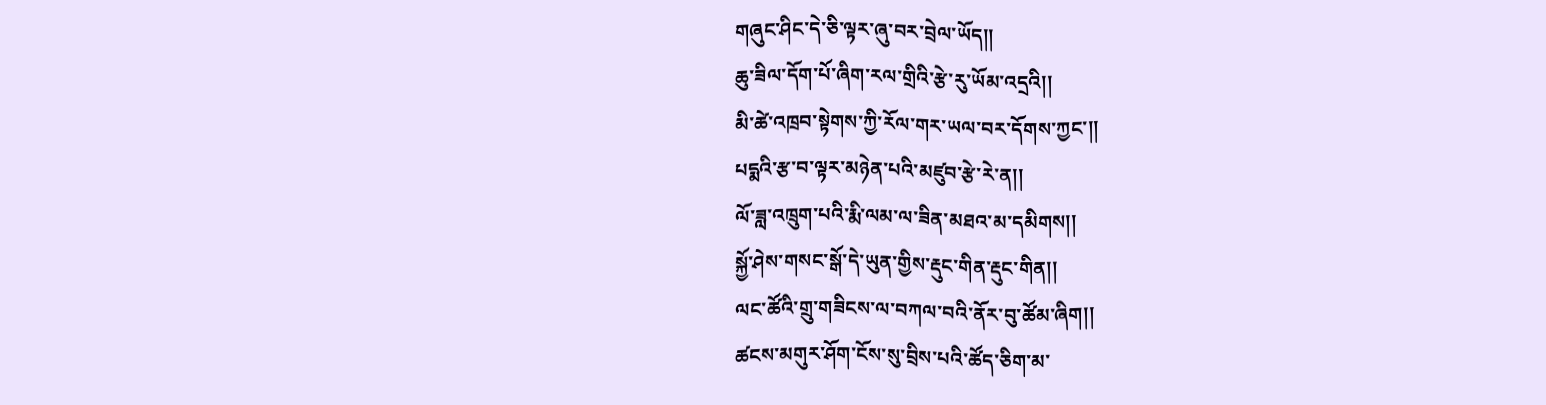གཞུང་ཤིང་དེ་ཅི་ལྟར་ཞུ་བར་བྲེལ་ཡོད།།
ཆུ་ཟིལ་དོག་པོ་ཞིག་རལ་གྲིའི་རྩེ་རུ་ཡོམ་འདྲའི།།
མི་ཚེ་འཁྲབ་སྟེགས་ཀྱི་རོལ་གར་ཡལ་བར་དོགས་ཀྱང་།།
པདྨའི་རྩ་བ་ལྟར་མཉེན་པའི་མཛུབ་རྩེ་རེ་ན།།
ལོ་ཟླ་འཁྲུག་པའི་རྨི་ལམ་ལ་ཟིན་མཐའ་མ་དམིགས།།
སྐྱོ་ཤེས་གསང་སྒོ་དེ་ཡུན་གྱིས་རྡུང་གིན་རྡུང་གིན།།
ལང་ཚོའི་གྲུ་གཟིངས་ལ་བཀལ་བའི་ནོར་བུ་ཚོམ་ཞིག།།
ཚངས་མགུར་ཤོག་ངོས་སུ་བྲིས་པའི་ཚོད་ཅིག་མ་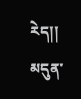རེད།།
མདུན་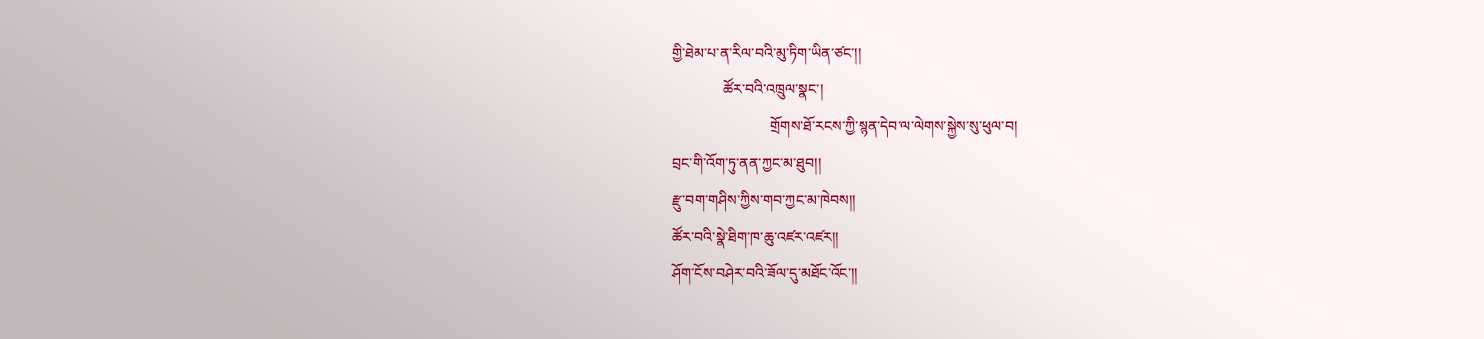གྱི་ཐེམ་པ་ན་རིལ་བའི་མུ་ཏིག་ཡིན་ཙང་།།
              ཚོར་བའི་འཁྲུལ་སྣང་།
                           གྲོགས་ཐོ་རངས་ཀྱི་སྙན་དེབ་ལ་ལེགས་སྐྱེས་སུ་ཕུལ་བ།
བྲང་གི་འོག་ཏུ་ནན་ཀྱང་མ་ཐུབ།།
རྫུ་བག་གཤིས་ཀྱིས་གབ་ཀྱང་མ་ཁེབས།།
ཚོར་བའི་སྣེ་ཐིག་ཁ་ཆུ་འཛར་འཛར།།
ཤོག་ངོས་བཤེར་བའི་ཟོལ་དུ་མཐོང་འོང་།།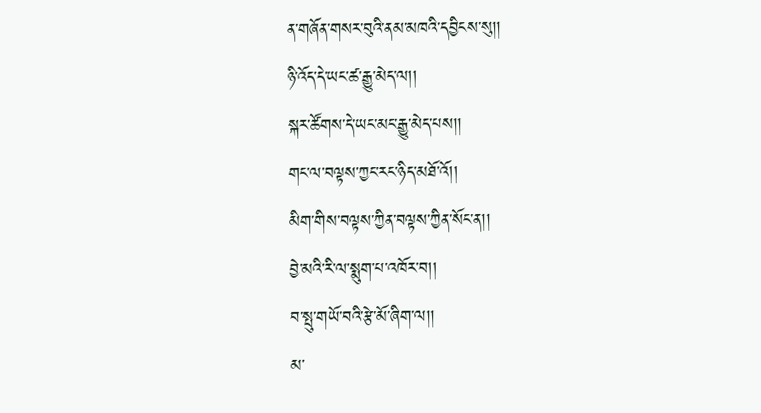ན་གཞོན་གསར་བུའི་ནམ་མཁའི་དབྱིངས་སུ།།
ཉི་འོད་དེ་ཡང་ཚ་རྒྱུ་མེད་ལ།།
སྐར་ཚོགས་དེ་ཡང་མང་རྒྱུ་མེད་པས།།
གང་ལ་བལྟས་ཀྱང་རང་ཉིད་མཐོ་འོ།།
མིག་གིས་བལྟས་ཀྱིན་བལྟས་ཀྱིན་སོང་ན།།
བྱེ་མའི་རི་ལ་སྨུག་པ་འཁོར་བ།།
བ་སྤུ་གཡོ་བའི་རྩེ་མོ་ཞིག་ལ།།
མ་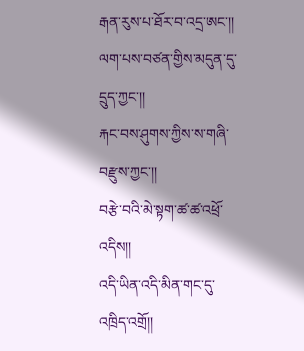རྒན་རུས་པ་ཐོར་བ་འདྲ་ཨང་།།
ལག་པས་བཙན་གྱིས་མདུན་དུ་དྲུད་ཀྱང་།།
རྐང་བས་ཤུགས་ཀྱིས་ས་གཞི་བརྫུས་ཀྱང་།།
བརྩེ་བའི་མེ་སྟག་ཚ་ཚ་འཕྲོ་འདིས།།
འདི་ཡིན་འདི་མིན་གང་དུ་འཁྲིད་འགྲོ།།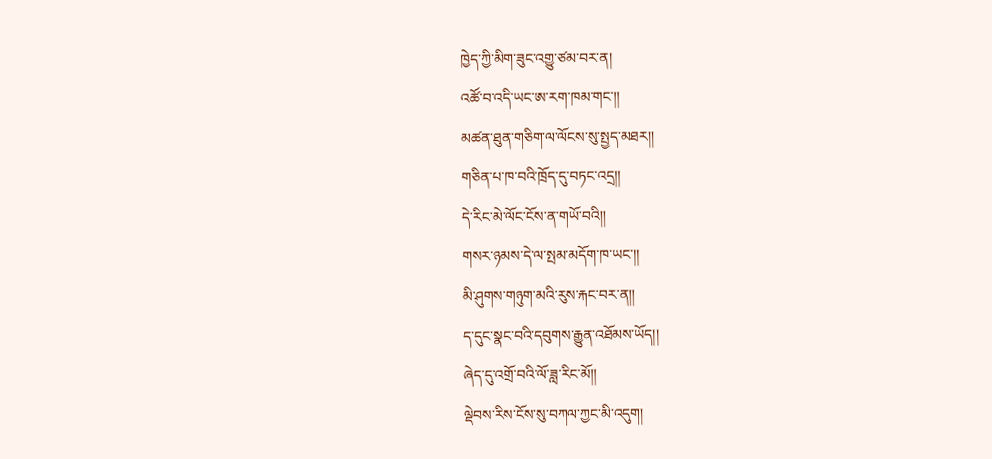ཁྱེད་ཀྱི་མིག་ཟུང་འགྱུ་ཙམ་བར་ན།
འཚོ་བ་འདི་ཡང་ཨ་རག་ཁམ་གང་།།
མཚན་ཐུན་གཅིག་ལ་ལོངས་སུ་སྤྱད་མཐར།།
གཅིན་པ་ཁ་བའི་ཁྲོད་དུ་བཏང་འདྲ།།
དེ་རིང་མེ་ལོང་ངོས་ན་གཡོ་བའི།།
གསར་ཉམས་དེ་ལ་སྤམ་མདོག་ཁ་ཡང་།།
མི་ཤུགས་གཉུག་མའི་རུས་རྐང་བར་ན།།
ད་དུང་སྣང་བའི་དབུགས་རྒྱུན་འཐོམས་ཡོད།།
ཞེད་དུ་འགྲོ་བའི་ལོ་ཟླ་རིང་མོ།།
ལྡེབས་རིས་ངོས་སུ་བཀལ་ཀྱང་མི་འདུག།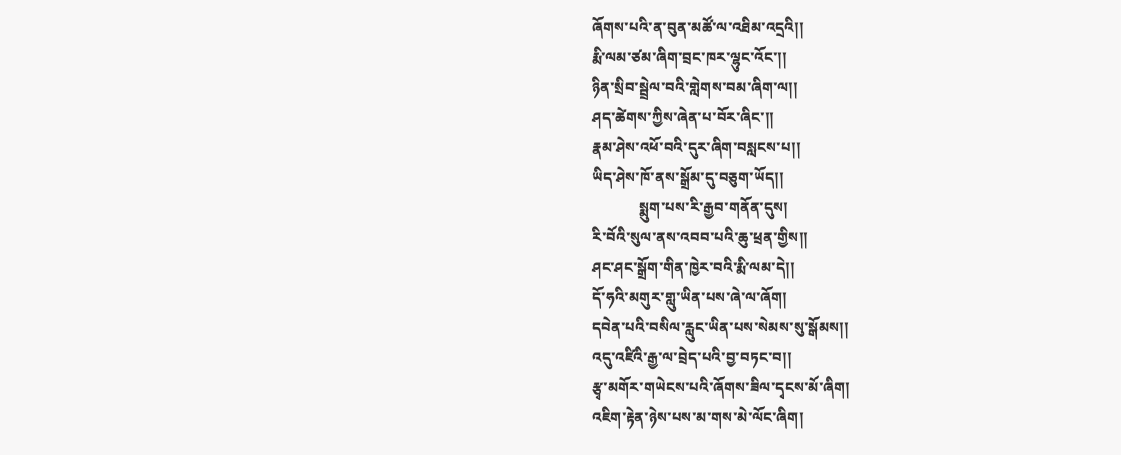ཞོགས་པའི་ན་བུན་མཚོ་ལ་འཐིམ་འདྲའི།།
རྨི་ལམ་ཙམ་ཞིག་བྲང་ཁར་ལྷུང་འོང་།།
ཉིན་སྲིབ་སྦྲེལ་བའི་གླེགས་བམ་ཞིག་ལ།།
ཤད་ཚེགས་ཀྱིས་ཞེན་པ་བོར་ཞིང་།།
རྣམ་ཤེས་འཕོ་བའི་དུར་ཞིག་བསླངས་པ།།
ཡིད་ཤེས་ཁོ་ནས་སྒྲོམ་དུ་བཅུག་ཡོད།།
             སྨུག་པས་རི་རྒྱབ་གནོན་དུས།
རི་བོའི་སུལ་ནས་འབབ་པའི་ཆུ་ཕྲན་གྱིས།།
ཤང་ཤང་སྒྲོག་གིན་ཁྱེར་བའི་རྨི་ལམ་དེ།།
དོ་ཧའི་མགུར་གླུ་ཡིན་པས་ཞེ་ལ་ཞོག།
དབེན་པའི་བསིལ་རླུང་ཡིན་པས་སེམས་སུ་སྒོམས།།
འདུ་འཛིའི་རྒྱ་ལ་བྲེད་པའི་བྱ་བཏང་བ།།
རྩྭ་མགོར་གཡེངས་པའི་ཞོགས་ཟིལ་དྭངས་མོ་ཞིག།
འཇིག་རྟེན་ཉེས་པས་མ་གས་མེ་ལོང་ཞིག།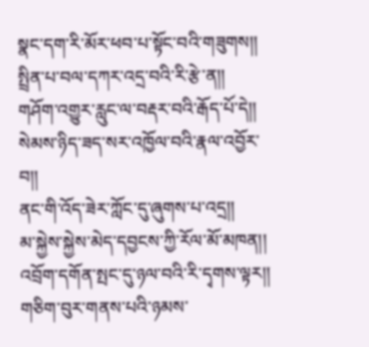སྣང་དག་རི་མོར་ཕབ་པ་སྟོང་བའི་གཟུགས།།
སྤྲིན་པ་བལ་དཀར་འདྲ་བའི་རི་རྩེ་ན།།
གཤོག་འགྱུར་རླུང་ལ་བརྡར་བའི་རྒོད་པོ་དེ།།
སེམས་ཉིད་ཟད་སར་འཁྱོལ་བའི་རྣལ་འབྱོར་བ།།
ནང་གི་འོད་ཟེར་ཀློང་དུ་ཞུགས་པ་འདྲ།།
མ་སྐྱེས་སྐྱེས་མེད་དབྱངས་ཀྱི་རོལ་མོ་མཁན།།
འབྲོག་དགོན་སྤང་དུ་ཉལ་བའི་རི་དྭགས་ལྟར།།
གཅིག་བུར་གནས་པའི་ཉམས་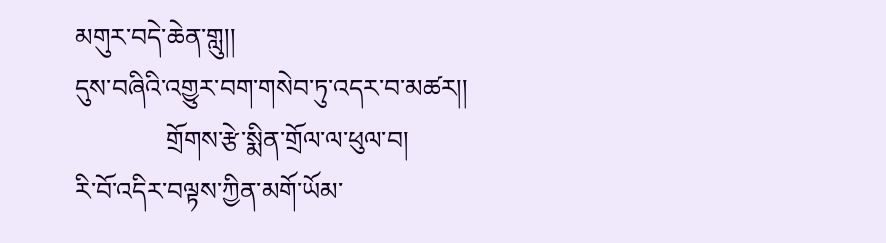མགུར་བདེ་ཆེན་གླུ།།
དུས་བཞིའི་འགྱུར་བག་གསེབ་ཏུ་འདར་བ་མཚར།།
              གྲོགས་རྩེ་སྨིན་གྲོལ་ལ་ཕུལ་བ།
རི་བོ་འདིར་བལྟས་ཀྱིན་མགོ་ཡོམ་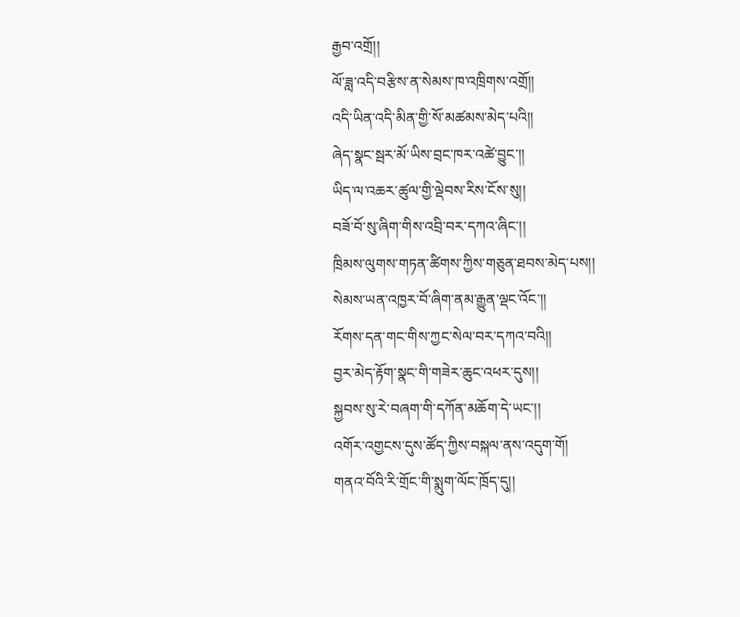རྒྱབ་འགྲོ།།
ལོ་ཟླ་འདི་བརྩིས་ན་སེམས་ཁ་འཁྲིགས་འགྲོ།།
འདི་ཡིན་འདི་མིན་གྱི་སོ་མཚམས་མེད་པའི།།
ཞེད་སྣང་སྦར་མོ་ཡིས་བྲང་ཁར་འཚེ་བྱུང་།།
ཡིད་ལ་འཆར་ཚུལ་གྱི་ལྡེབས་རིས་ངོས་སུ།།
བཟོ་བོ་སུ་ཞིག་གིས་འབྲི་བར་དཀའ་ཞིང་།།
ཁྲིམས་ལུགས་གཏན་ཚིགས་ཀྱིས་གཅུན་ཐབས་མེད་པས།།
སེམས་ཡན་འཁྱར་བོ་ཞིག་ནམ་རྒྱུན་ལྡང་འོང་།།
རོགས་དན་གང་གིས་ཀྱང་སེལ་བར་དཀའ་བའི།།
བྱར་མེད་རྟོག་སྣང་གི་གཟེར་ཆུང་འཕར་དུས།།
སྐྱབས་སུ་རེ་བཞག་གི་དཀོན་མཆོག་དེ་ཡང་།།
འགོར་འགྱངས་དུས་ཚོད་ཀྱིས་བསྐལ་ནས་འདུག་གོ།
གནའ་བོའི་རི་གྲོང་གི་སྨུག་ལོང་ཁྲོད་དུ།།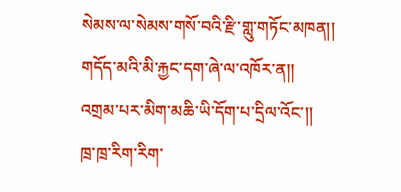སེམས་ལ་སེམས་གསོ་བའི་རྫི་གླུ་གཏོང་མཁན།།
གདོད་མའི་མི་རྐྱང་དག་ཞེ་ལ་འཁོར་ན།།
འགྲམ་པར་མིག་མཆི་ཡི་དོག་པ་དྲིལ་འོང་།།
ཁྲ་ཁྲ་རིག་རིག་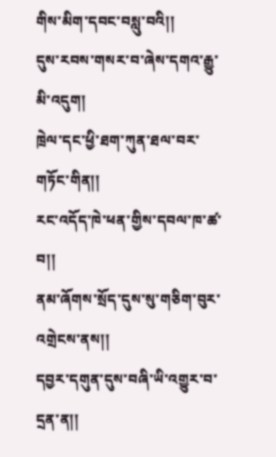གིས་མིག་དབང་བསླུ་བའི།།
དུས་རབས་གསར་བ་ཞེས་དགའ་རྒྱུ་མི་འདུག།
ཁྲེལ་དང་ཕྱི་ཐག་ཀུན་ཐལ་བར་གཏོང་གིན།།
རང་འདོད་ཁེ་ཕན་གྱིས་དབལ་ཁ་ཚ་བ།།
ནམ་ཞོགས་སྲོད་དུས་སུ་གཅིག་བུར་འགྲེངས་ནས།།
དབྱར་དགུན་དུས་བཞི་ཡི་འགྱུར་བ་དྲན་ན།།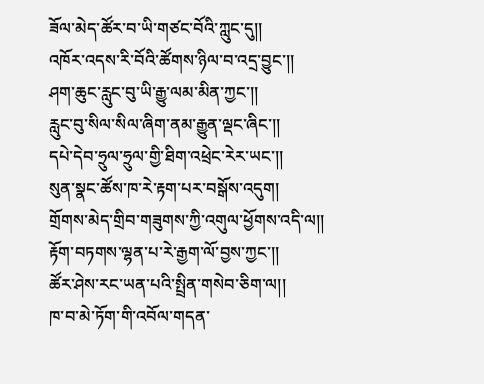ཟོལ་མེད་ཚོར་བ་ཡི་གཙང་བོའི་ཀླུང་དུ།།
འཁོར་འདས་རི་བོའི་ཚོགས་ཉིལ་བ་འདྲ་བྱུང་།།
ཤག་ཆུང་རླུང་བུ་ཡི་རྒྱུ་ལམ་མིན་ཀྱང་།།
རླུང་བུ་སིལ་སིལ་ཞིག་ནམ་རྒྱུན་ལྡང་ཞིང་།།
དཔེ་དེབ་ཧྲུལ་ཧྲུལ་གྱི་ཐིག་འཕྲེང་རེར་ཡང་།།
སུན་སྣང་ཚོས་ཁ་རེ་རྟག་པར་བསྒོས་འདུག།
གྲོགས་མེད་གྲིབ་གཟུགས་ཀྱི་འགུལ་ཕྱོགས་འདི་ལ།།
རྟོག་བཏགས་ལྷན་པ་རེ་རྒྱག་ལོ་བྱས་ཀྱང་།།
ཚོར་ཤེས་རང་ཡན་པའི་སྤྲིན་གསེབ་ཅིག་ལ།།
ཁ་བ་མེ་ཏོག་གི་འབོལ་གདན་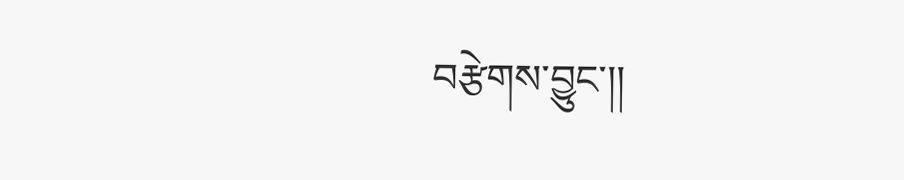བརྩེགས་བྱུང་།།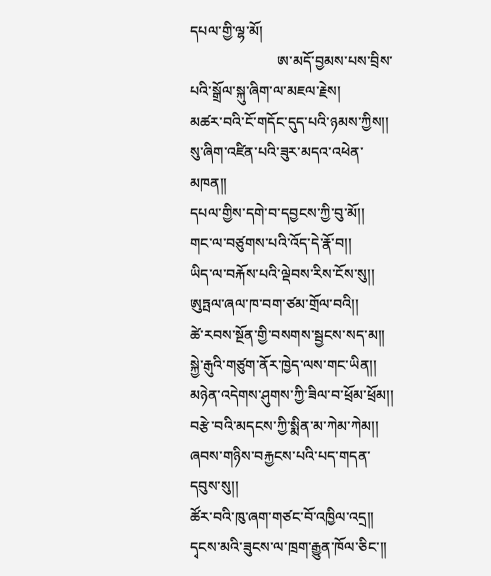དཔལ་གྱི་ལྷ་མོ།
                        ཨ་མདོ་བྱམས་པས་བྲིས་པའི་སྒྲོལ་སྐུ་ཞིག་ལ་མཇལ་རྗེས།
མཚར་བའི་ངོ་གདོང་དུད་པའི་ཉམས་ཀྱིས།།
སུ་ཞིག་འཛིན་པའི་ཟུར་མདའ་འཕེན་མཁན།།
དཔལ་གྱིས་དགེ་བ་དབྱངས་ཀྱི་བུ་མོ།།
གང་ལ་བཙུགས་པའི་འོད་དེ་རྣོ་བ།།
ཡིད་ལ་བརྐོས་པའི་ལྡེབས་རིས་ངོས་སུ།།
ཨུཏྤལ་ཞལ་ཁ་བག་ཙམ་གྲོལ་བའི།།
ཚེ་རབས་སྔོན་གྱི་བསགས་སྦྱངས་སད་མ།།
སྐྱེ་རྒུའི་གཙུག་ནོར་ཁྱེད་ལས་གང་ཡིན།།
མཉེན་འདེགས་ཤུགས་ཀྱི་ཟིལ་བ་ཕྲོམ་ཕྲོམ།།
བརྩེ་བའི་མདངས་ཀྱི་སྨིན་མ་ཀེམ་ཀེམ།།
ཞབས་གཉིས་བརྐྱངས་པའི་པད་གདན་དབུས་སུ།།
ཚོར་བའི་ཁུ་ཞག་གཙང་བོ་འཁྱིལ་འདྲ།།
དྭངས་མའི་ཟུངས་ལ་ཁྲག་རྒྱུན་ཁོལ་ཅིང་།།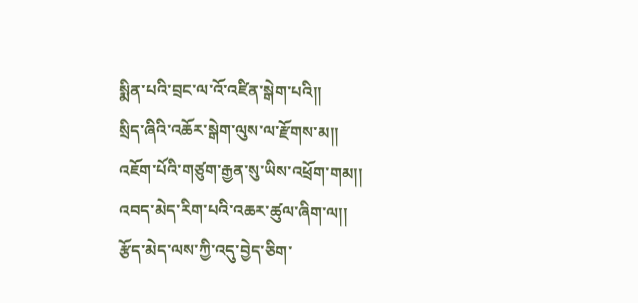སྨིན་པའི་བྲང་ལ་འོ་འཛིན་སྒེག་པའི།།
སྲིད་ཞིའི་འཆོར་སྒེག་ལུས་ལ་རྫོགས་མ།།
འཇོག་པོའི་གཙུག་རྒྱན་སུ་ཡིས་འཕྲོག་གམ།།
འབད་མེད་རིག་པའི་འཆར་ཚུལ་ཞིག་ལ།།
རྩོད་མེད་ལས་ཀྱི་འདུ་བྱེད་ཅིག་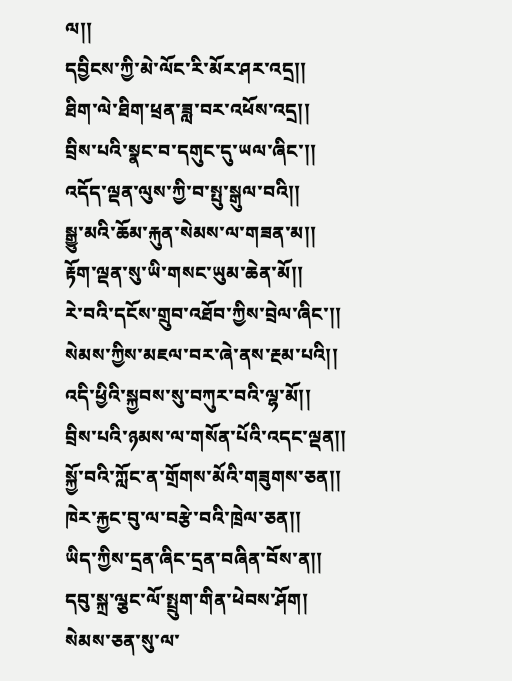ལ།།
དབྱིངས་ཀྱི་མེ་ལོང་རི་མོར་ཤར་འདྲ།།
ཐིག་ལེ་ཐིག་ཕྲན་ཟླ་བར་འཕོས་འདྲ།།
བྲིས་པའི་སྣང་བ་དགུང་དུ་ཡལ་ཞིང་།།
འདོད་ལྡན་ལུས་ཀྱི་བ་སྤུ་སྒུལ་བའི།།
སྒྱུ་མའི་ཆོམ་རྐུན་སེམས་ལ་གཟན་མ།།
རྟོག་ལྡན་སུ་ཡི་གསང་ཡུམ་ཆེན་མོ།།
རེ་བའི་དངོས་གྲུབ་འཐོབ་ཀྱིས་བྲེལ་ཞིང་།།
སེམས་ཀྱིས་མཇལ་བར་ཞེ་ནས་རྔམ་པའི།།
འདི་ཕྱིའི་སྐྱབས་སུ་བཀུར་བའི་ལྷ་མོ།།
བྲིས་པའི་ཉམས་ལ་གསོན་པོའི་འདང་ལྡན།།
སྐྱོ་བའི་ཀློང་ན་གྲོགས་མོའི་གཟུགས་ཅན།།
ཁེར་རྐྱང་བུ་ལ་བརྩེ་བའི་ཁྲེལ་ཅན།།
ཡིད་ཀྱིས་དྲན་ཞིང་དྲན་བཞིན་བོས་ན།།
དབུ་སྐྲ་ལྕང་ལོ་སྤྲུག་གིན་ཕེབས་ཤོག།
སེམས་ཅན་སུ་ལ་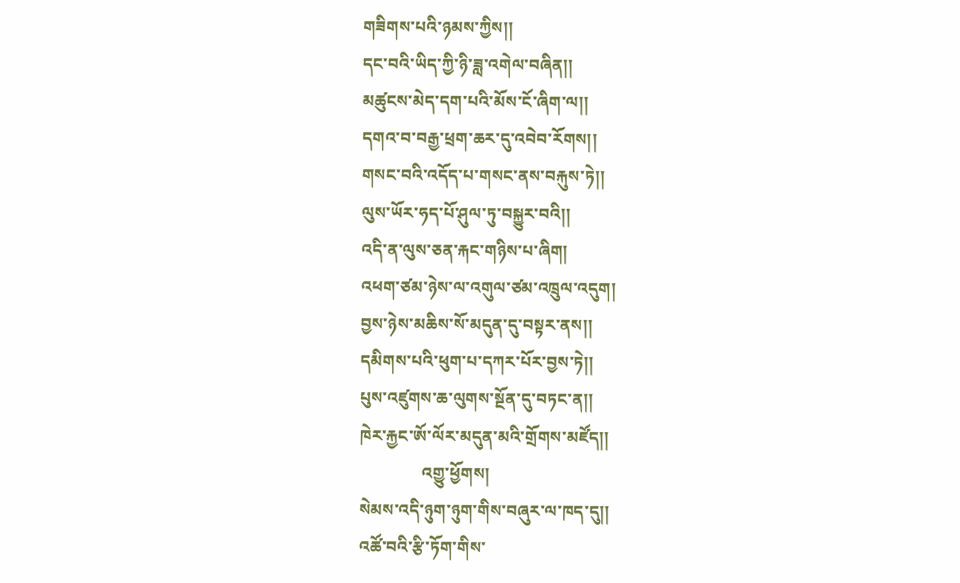གཟིགས་པའི་ཉམས་ཀྱིས།།
དང་བའི་ཡིད་ཀྱི་ཉི་ཟླ་འགེལ་བཞིན།།
མཚུངས་མེད་དག་པའི་མོས་ངོ་ཞིག་ལ།།
དགའ་བ་བརྒྱ་ཕྲག་ཆར་དུ་འབེབ་རོགས།།
གསང་བའི་འདོད་པ་གསང་ནས་བརྐུས་ཏེ།།
ལུས་ཡོར་ཧད་པོ་ཤུལ་ཏུ་བསྐྱུར་བའི།།
འདི་ན་ལུས་ཅན་རྐང་གཉིས་པ་ཞིག།
འཕག་ཙམ་ཉེས་ལ་འགུལ་ཙམ་འཁྲུལ་འདུག།
བྱས་ཉེས་མཆིས་སོ་མདུན་དུ་བསྟར་ནས།།
དམིགས་པའི་ཕུག་པ་དཀར་པོར་བྱས་ཏེ།།
པུས་འཛུགས་ཆ་ལུགས་སྔོན་དུ་བཏང་ན།།
ཁེར་རྐྱང་ཨོ་ལོར་མདུན་མའི་གྲོགས་མཛོད།།
               འགྱུ་ཕྱོགས།
སེམས་འདི་ཉུག་ཉུག་གིས་བཞུར་ལ་ཁད་དུ།།
འཚོ་བའི་རྩི་ཏོག་གིས་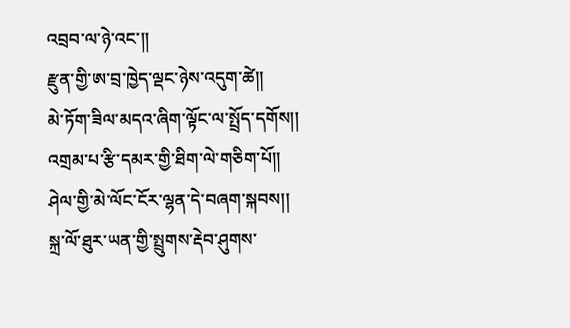འབྲབ་ལ་ཉེ་འང་།།
རྫུན་གྱི་ཨ་བྲ་ཁྱེད་ལྡང་ཉེས་འདུག་ཚེ།།
མེ་ཏོག་ཟིལ་མདའ་ཞིག་ལྟོང་ལ་སྤྲོད་དགོས།།
འགྲམ་པ་རྩི་དམར་གྱི་ཐིག་ལེ་གཅིག་པོ།།
ཤེལ་གྱི་མེ་ལོང་ངོར་ལྷན་དེ་བཞག་སྐབས།།
སྐྲ་ལོ་ཐུར་ཡན་གྱི་སྤྲུགས་རྡེབ་ཤུགས་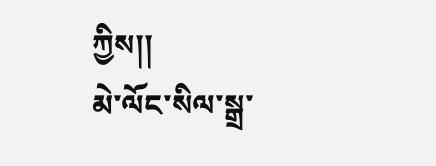ཀྱིས།།
མེ་ལོང་སིལ་སྒྲ་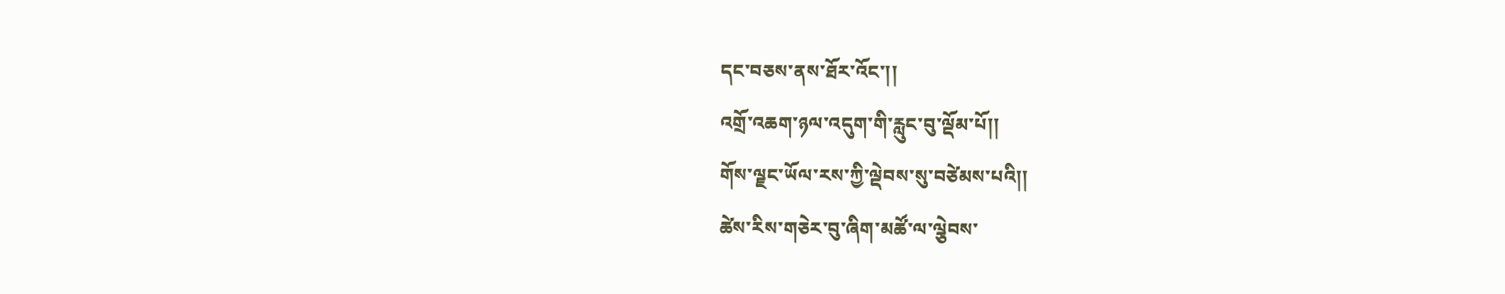དང་བཅས་ནས་ཐོར་འོང་།།
འགྲོ་འཆག་ཉལ་འདུག་གི་རླུང་བུ་ལྡོམ་པོ།།
གོས་ལྗང་ཡོལ་རས་ཀྱི་ལྡེབས་སུ་བཙེམས་པའི།།
ཚེས་རིས་གཅེར་བུ་ཞིག་མཚོ་ལ་ལྕེབས་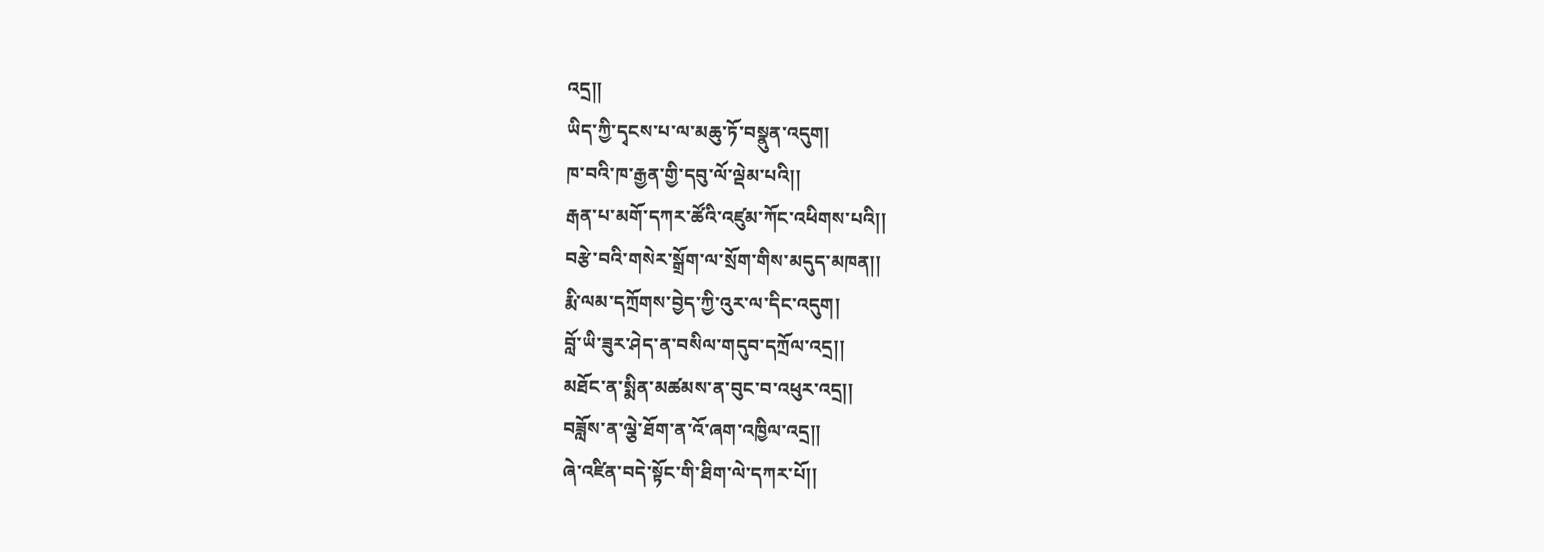འདྲ།།
ཡིད་ཀྱི་དྭངས་པ་ལ་མཆུ་ཏོ་བསྣུན་འདུག།
ཁ་བའི་ཁ་རྒྱན་གྱི་དབུ་ལོ་ལྡེམ་པའི།།
རྒན་པ་མགོ་དཀར་ཚོའི་འཛུམ་ཀོང་འཕིགས་པའི།།
བརྩེ་བའི་གསེར་སྒྲོག་ལ་སྲོག་གིས་མདུད་མཁན།།
རྨི་ལམ་དཀྲོགས་བྱེད་ཀྱི་འུར་ལ་དིང་འདུག།
བློ་ཡི་ཟུར་ཤེད་ན་བསིལ་གདུབ་དཀྲོལ་འདྲ།།
མཐོང་ན་སྨིན་མཚམས་ན་བུང་བ་འཕུར་འདྲ།།
བཟློས་ན་ལྕེ་ཐོག་ན་འོ་ཞག་འཁྱིལ་འདྲ།།
ཞེ་འཛིན་བདེ་སྟོང་གི་ཐིག་ལེ་དཀར་པོ།།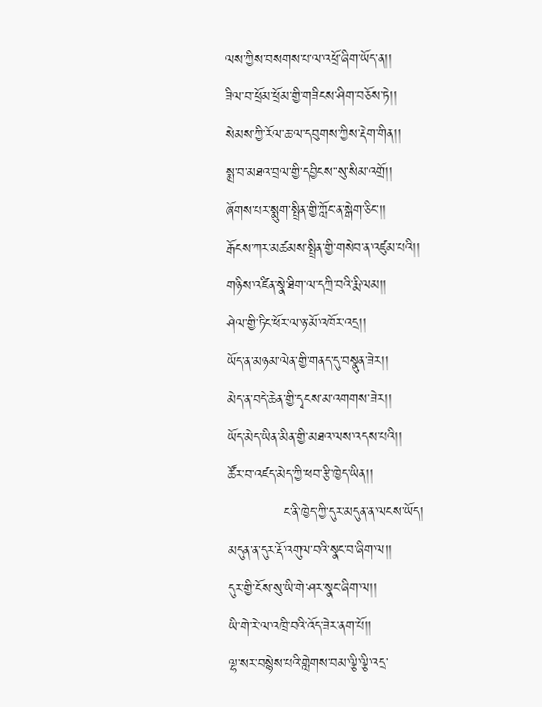ལས་ཀྱིས་བསགས་པ་ལ་འཕྲོ་ཞིག་ཡོད་ན།།
ཟིལ་བ་ཕྲོམ་ཕྲོམ་གྱི་གཟིངས་ཤིག་བཅོས་ཏེ།།
སེམས་ཀྱི་རོལ་ཆ་ལ་དབུགས་ཀྱིས་རྡེག་གིན།།
སྨྲ་བ་མཐའ་བྲལ་གྱི་དབྱིངས་་སུ་སིམ་འགྲོ།།
ཞོགས་པར་སྨུག་སྤྲིན་གྱི་ཀློང་ན་སྒེག་ཅིང་།།
རྒོངས་ཀར་མཚམས་སྤྲིན་གྱི་གསེབ་ན་འཛུམ་པའི།།
གཉིས་འཛིན་སྣེ་ཐིག་ལ་དཀྲི་བའི་རྨི་ལམ།།
ཤེལ་གྱི་ཏིང་ཕོར་ལ་ཉ་མོ་འཁོར་འདྲ།།
ཡོད་ན་མཉམ་ལེན་གྱི་གནད་དུ་བསྣུན་ཟེར།།
མེད་ན་བདེ་ཆེན་གྱི་དྭངས་མ་འགགས་ཟེར།།
ཡོད་མེད་ཡིན་མིན་གྱི་མཐའ་ལས་འདས་པའི།།
ཚོར་བ་འཛད་མེད་ཀྱི་ཕབ་རྩི་ཁྱེད་ཡིན།།
            ང་ནི་ཁྱེད་ཀྱི་དུར་མདུན་ན་ལངས་ཡོད།
མདུན་ན་དུར་རྡོ་འགུལ་བའི་སྣང་བ་ཞིག་ལ།།
དུར་གྱི་ངོས་སུ་ཡི་གེ་ཤར་སྣང་ཞིག་ལ།།
ཡི་གེ་རེ་ལ་འཁྲི་བའི་འོད་ཟེར་ནག་པོ།།
ལྷ་སར་བསྙེས་པའི་གླེགས་བམ་ལྕི་ལྕི་འདྲ་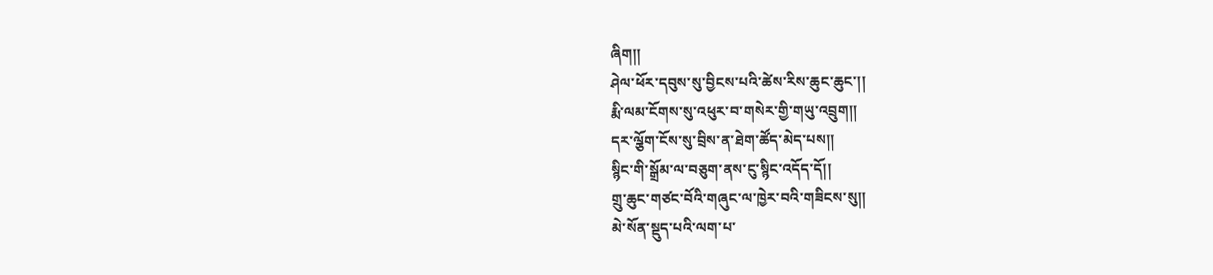ཞིག།།
ཤེལ་ཕོར་དབུས་སུ་བྱིངས་པའི་ཚེས་རིས་ཆུང་ཆུང་།།
རྨི་ལམ་ངོགས་སུ་འཕུར་བ་གསེར་གྱི་གཡུ་འབྲུག།།
དར་ལྕོག་ངོས་སུ་བྲིས་ན་ཐེག་ཚོད་མེད་པས།།
སྙིང་གི་སྒྲོམ་ལ་བཅུག་ནས་ངུ་སྙིང་འདོད་དོ།།
གྲུ་ཆུང་གཙང་བོའི་གཞུང་ལ་ཁྱེར་བའི་གཟིངས་སུ།།
མེ་སོན་སྡུད་པའི་ལག་པ་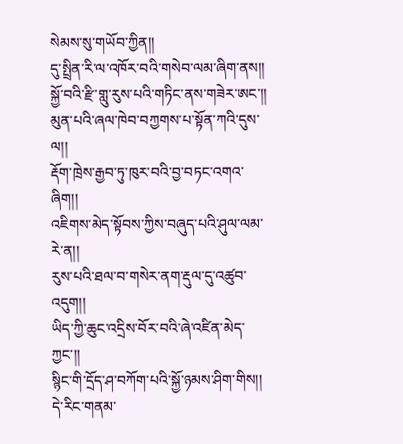སེམས་སུ་གཡོབ་ཀྱིན།།
དུ་སྤྲིན་རི་ལ་འཁོར་བའི་གསེབ་ལམ་ཞིག་ནས།།
སྐྱོ་བའི་རྫི་གླུ་རུས་པའི་གཏིང་ནས་གཟེར་ཨང་།།
མུན་པའི་ཞལ་ཁེབ་བཀྱགས་པ་སྟོན་ཀའི་དུས་ལ།།
རྡོག་ཁྲེས་རྒྱབ་ཏུ་ཁུར་བའི་བྱ་བཏང་འགའ་ཞིག།།
འཇིགས་མེད་སྟོབས་ཀྱིས་བཞུད་པའི་ཤུལ་ལམ་རེ་ན།།
རུས་པའི་ཐལ་བ་གསེར་ནག་རྡུལ་དུ་འཚུབ་འདུག།།
ཡིད་ཀྱི་ཆུང་འདྲིས་བོར་བའི་ཞེ་འཛིན་མེད་ཀྱང་།།
སྙིང་གི་དྲོད་ཤ་བཀོག་པའི་སྐྱོ་ཉམས་ཤིག་གིས།།
དེ་རིང་གནམ་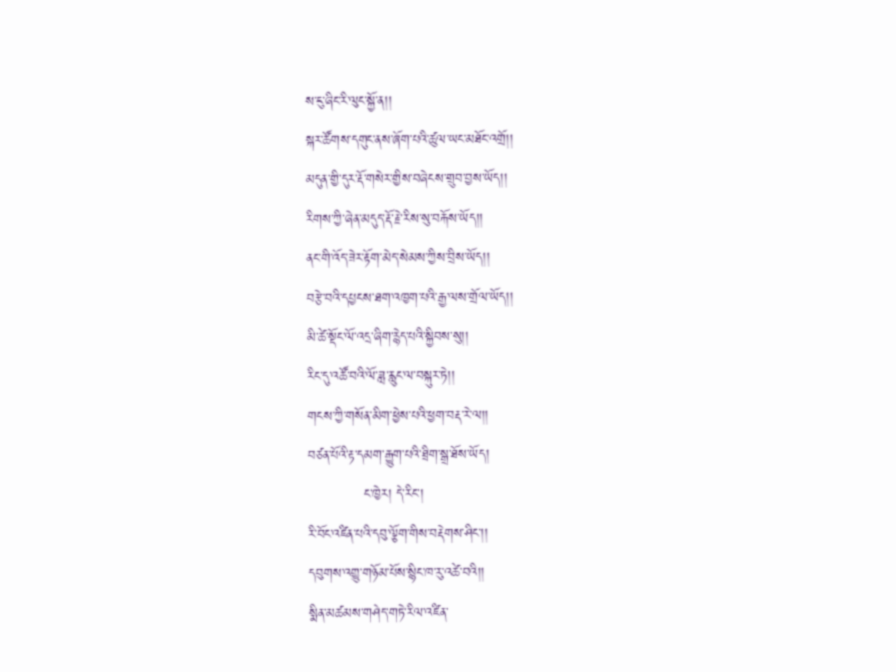ས་ངུ་ཞིང་རི་ལུང་སྐྱོ་ན།།
སྐར་ཚོགས་དགུང་ནས་ཞོག་པའི་ཚུལ་ཡང་མཐོང་འགྲོ།།
མདུན་གྱི་དུར་རྡོ་གསེར་གྱིས་བཞེངས་གྲུབ་བྱས་ཡོད།།
རིགས་ཀྱི་ཞེན་མདུད་རྡོ་རྗེ་རིས་སུ་བརྐོས་ཡོད།།
ནང་གི་འོད་ཟེར་རྟོག་མེད་སེམས་ཀྱིས་བྲིས་ཡོད།།
བརྩེ་བའི་དཔྱངས་ཐག་འཁྱག་པའི་རྒྱ་ལས་གྲོལ་ཡོད།།
མི་ཚེ་སྡོང་ལོ་འདྲ་ཞིག་རྙེད་པའི་སྐྱིབས་སུ།།
རིང་དུ་འཚོ་བའི་ལོ་ཟླ་རླུང་ལ་བསྐུར་ཏེ།།
གངས་ཀྱི་གསོན་མིག་ཕྱེས་པའི་ཕྱག་བརྡ་རེ་ལ།།
བཙན་པོའི་རྟ་དམག་རྒྱུག་པའི་ཐྲིག་སྒྲ་ཐོས་ཡོད།
            ང་ཁྱེར། དེ་རིང་།
རི་བོང་འཛིན་པའི་དབུ་ལྕོག་གིས་བརྡེགས་ཤིང་།།
དབུགས་འགྱུ་གཉོམ་པོས་སྙིང་ཁ་རུ་འཚེ་བའི།།
སྨིན་མཚམས་གཤེད་གཏེ་རིལ་འཛིན་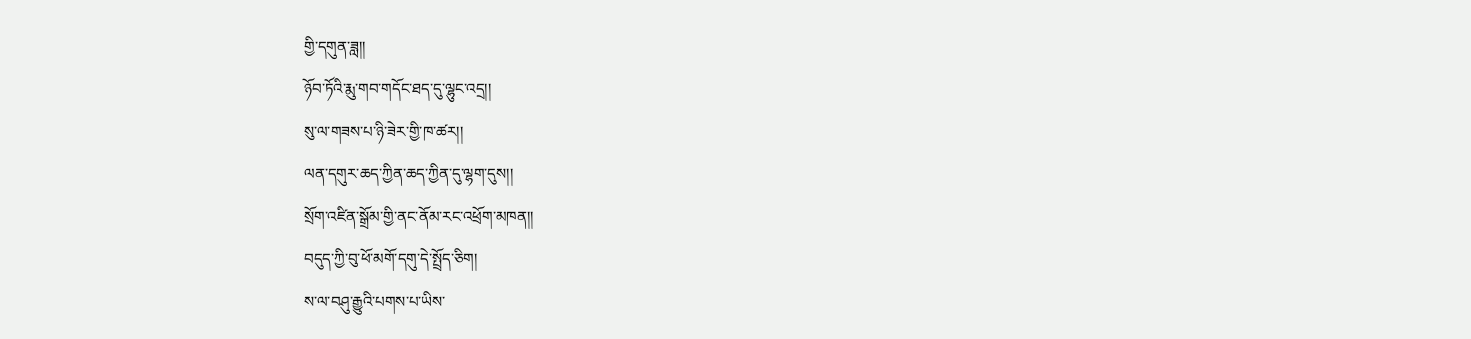གྱི་དགུན་ཟླ།།
ཉོབ་ཏོའི་རྨུ་གབ་གདོང་ཐད་དུ་ལྷུང་འདྲ།།
སུ་ལ་གཟས་པ་ཉི་ཟེར་གྱི་ཁ་ཚར།།
ལན་དགུར་ཆད་ཀྱིན་ཆད་ཀྱིན་དུ་ལྷག་དུས།།
སྲོག་འཛིན་སྒྲོམ་གྱི་ནང་ནོམ་རང་འཕྲོག་མཁན།།
བདུད་ཀྱི་བུ་ཕོ་མགོ་དགུ་དེ་སྤྲོད་ཅིག།
ས་ལ་བཤུ་རྒྱུའི་པགས་པ་ཡིས་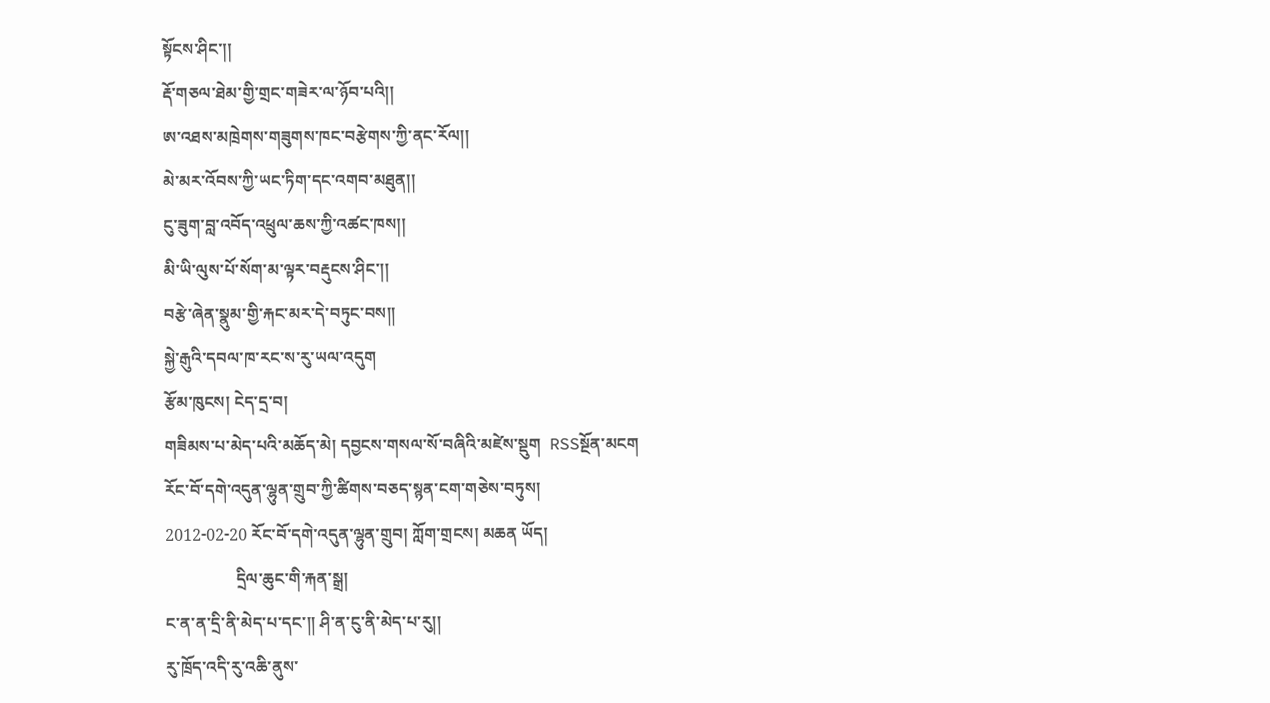སྟོངས་ཤིང་།།
རྡོ་གཅལ་ཐེམ་གྱི་གྲང་གཟེར་ལ་ཉོབ་པའི།།
ཨ་འཐས་མཁྲེགས་གཟུགས་ཁང་བརྩེགས་ཀྱི་ནང་རོལ།།
མེ་མར་འོབས་ཀྱི་ཡང་ཏིག་དང་འགབ་མཐུན།།
ངུ་ཟུག་བླ་འབོད་འཕྲུལ་ཆས་ཀྱི་འཚང་ཁས།།
མི་ཡི་ལུས་པོ་སོག་མ་ལྟར་བརྡུངས་ཤིང་།།
བརྩེ་ཞེན་སྣུམ་གྱི་རྐང་མར་དེ་བཏུང་བས།།
སྐྱེ་རྒུའི་དབལ་ཁ་རང་ས་རུ་ཡལ་འདུག
རྩོམ་ཁུངས། ངེད་དྲ་བ།
གཟིམས་པ་མེད་པའི་མཆོད་མེ། དབྱངས་གསལ་སོ་བཞིའི་མཛེས་སྡུག  RSSསྔོན་མངག
རོང་བོ་དགེ་འདུན་ལྷུན་གྲུབ་ཀྱི་ཚིགས་བཅད་སྙན་ངག་གཅེས་བཏུས།
2012-02-20 རོང་བོ་དགེ་འདུན་ལྷུན་གྲུབ། ཀློག་གྲངས། མཆན ཡོད།
                 དྲིལ་ཆུང་གི་རྐན་སྒྲ།
ང་ན་ན་དྲི་ནི་མེད་པ་དང་།། ཤི་ན་ངུ་ནི་མེད་པ་རུ།།
རུ་ཁྲོད་འདི་རུ་འཆི་ནུས་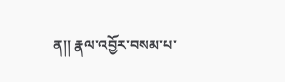ན།། རྣལ་འབྱོར་བསམ་པ་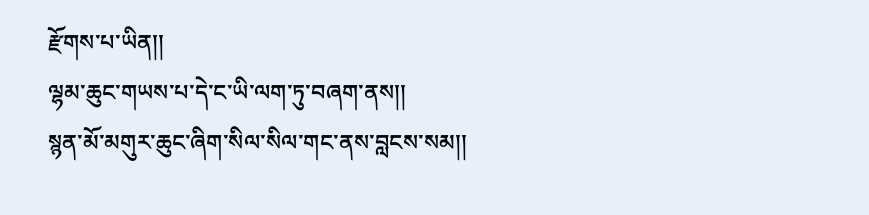རྫོགས་པ་ཡིན།།
ལྷམ་ཆུང་གཡས་པ་དེ་ང་ཡི་ལག་ཏུ་བཞག་ནས།།
སྙན་མོ་མགུར་ཆུང་ཞིག་སིལ་སིལ་གང་ནས་བླངས་སམ།།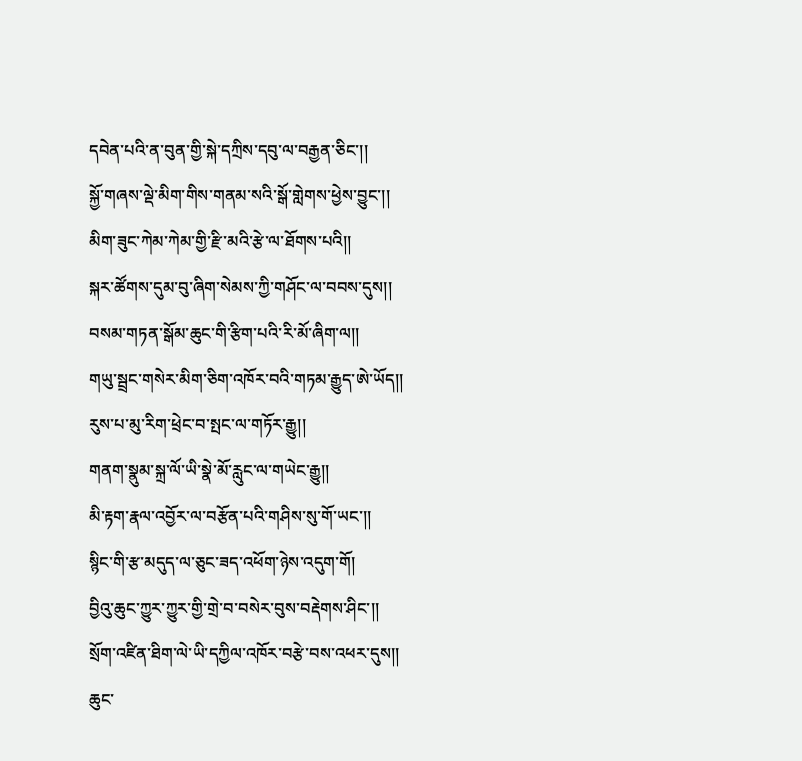དབེན་པའི་ན་བུན་གྱི་སྐེ་དཀྲིས་དབུ་ལ་བརྒྱན་ཅིང་།།
སྐྱོ་གཞས་ལྡེ་མིག་གིས་གནམ་སའི་སྒོ་གླེགས་ཕྱེས་བྱུང་།།
མིག་ཟུང་ཀེམ་ཀེམ་གྱི་རྫི་མའི་རྩེ་ལ་ཐོགས་པའི།།
སྐར་ཚོགས་དུམ་བུ་ཞིག་སེམས་ཀྱི་གཤོང་ལ་བབས་དུས།།
བསམ་གཏན་སྒོམ་ཆུང་གི་རྩིག་པའི་རི་མོ་ཞིག་ལ།།
གཡུ་སྦྲང་གསེར་མིག་ཅིག་འཁོར་བའི་གཏམ་རྒྱུད་ཨེ་ཡོད།།
རུས་པ་མུ་རིག་ཕྲེང་བ་སྤང་ལ་གཏོར་རྒྱུ།།
གནག་སྣུམ་སྐྲ་ལོ་ཡི་སྣེ་མོ་རླུང་ལ་གཡེང་རྒྱུ།།
མི་རྟག་རྣལ་འབྱོར་ལ་བརྩོན་པའི་གཤིས་སུ་གོ་ཡང་།།
སྙིང་གི་རྩ་མདུད་ལ་ཅུང་ཟད་འཕོག་ཉེས་འདུག་གོ།
བྱིའུ་ཆུང་ཀྱུར་ཀྱུར་གྱི་གྲེ་བ་བསེར་བུས་བརྡེགས་ཤིང་།།
སྲོག་འཛིན་ཐིག་ལེ་ཡི་དཀྱིལ་འཁོར་བརྩེ་བས་འཕར་དུས།།
ཆུང་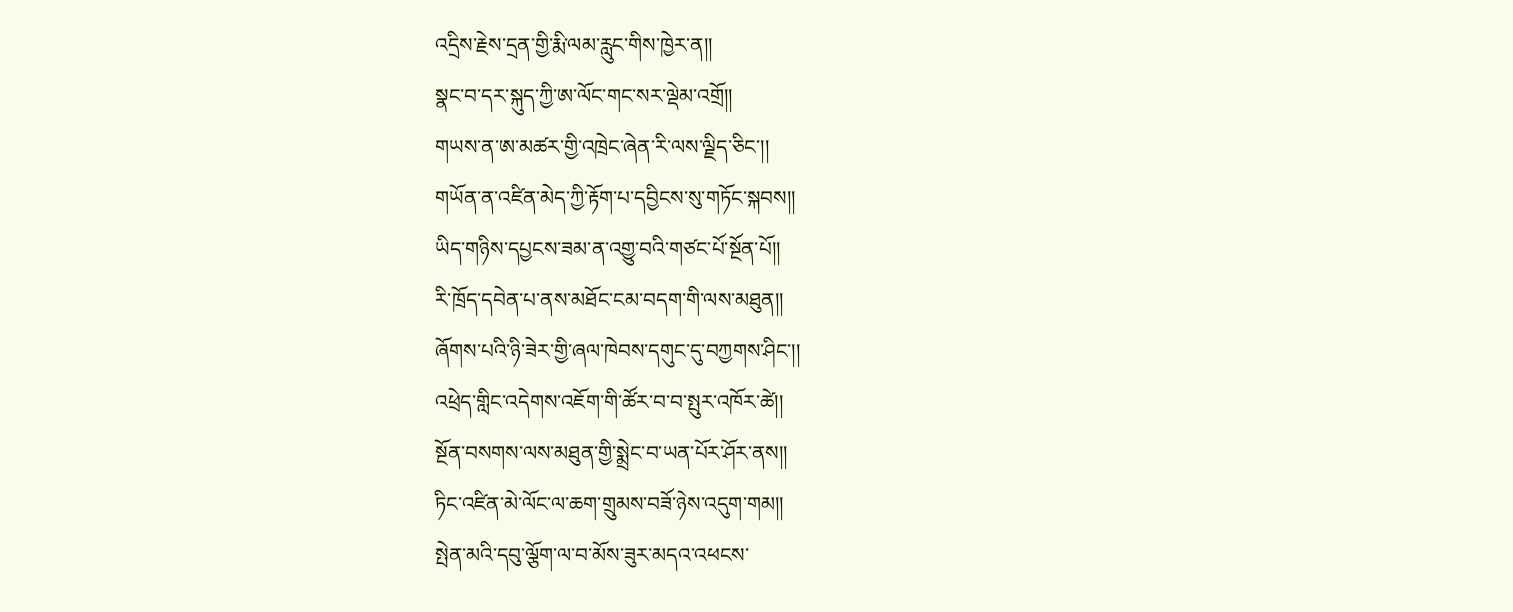འདྲིས་རྗེས་དྲན་གྱི་རྨི་ལམ་རླུང་གིས་ཁྱེར་ན།།
སྣང་བ་དར་སྐུད་ཀྱི་ཨ་ལོང་གང་སར་ལྡེམ་འགྲོ།།
གཡས་ན་ཨ་མཚར་གྱི་འཁྲེང་ཞེན་རི་ལས་ལྗིད་ཅིང་།།
གཡོན་ན་འཛིན་མེད་ཀྱི་རྟོག་པ་དབྱིངས་སུ་གཏོང་སྐབས།།
ཡིད་གཉིས་དཔྱངས་ཟམ་ན་འགྱུ་བའི་གཙང་པོ་སྔོན་པོ།།
རི་ཁྲོད་དབེན་པ་ནས་མཐོང་ངམ་བདག་གི་ལས་མཐུན།།
ཞོགས་པའི་ཉི་ཟེར་གྱི་ཞལ་ཁེབས་དགུང་དུ་བཀྱགས་ཤིང་།།
འཕྲེད་གླིང་འདེགས་འཇོག་གི་ཚོར་བ་བ་སྤུར་འཁོར་ཚེ།།
སྔོན་བསགས་ལས་མཐུན་གྱི་སྨྲེང་བ་ཡན་པོར་ཤོར་ནས།།
ཏིང་འཛིན་མེ་ལོང་ལ་ཆག་གྲུམས་བཟོ་ཉེས་འདུག་གམ།།
སྤེན་མའི་དབུ་ལྕོག་ལ་བ་མོས་ཟུར་མདའ་འཕངས་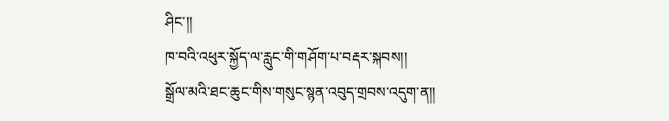ཤིང་།།
ཁ་བའི་འཕུར་སྐྱོད་ལ་རླུང་གི་གཤོག་པ་བརྡར་སྐབས།།
སྒྲོལ་མའི་ཐང་ཆུང་གིས་གསུང་སྙན་འབུད་གྲབས་འདུག་ན།།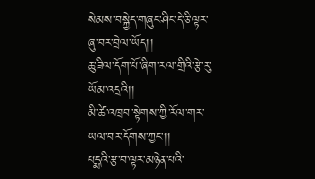སེམས་བསྐྱེད་གཞུང་ཤིང་དེ་ཅི་ལྟར་ཞུ་བར་བྲེལ་ཡོད།།
ཆུ་ཟིལ་དོག་པོ་ཞིག་རལ་གྲིའི་རྩེ་རུ་ཡོམ་འདྲའི།།
མི་ཚེ་འཁྲབ་སྟེགས་ཀྱི་རོལ་གར་ཡལ་བར་དོགས་ཀྱང་།།
པདྨའི་རྩ་བ་ལྟར་མཉེན་པའི་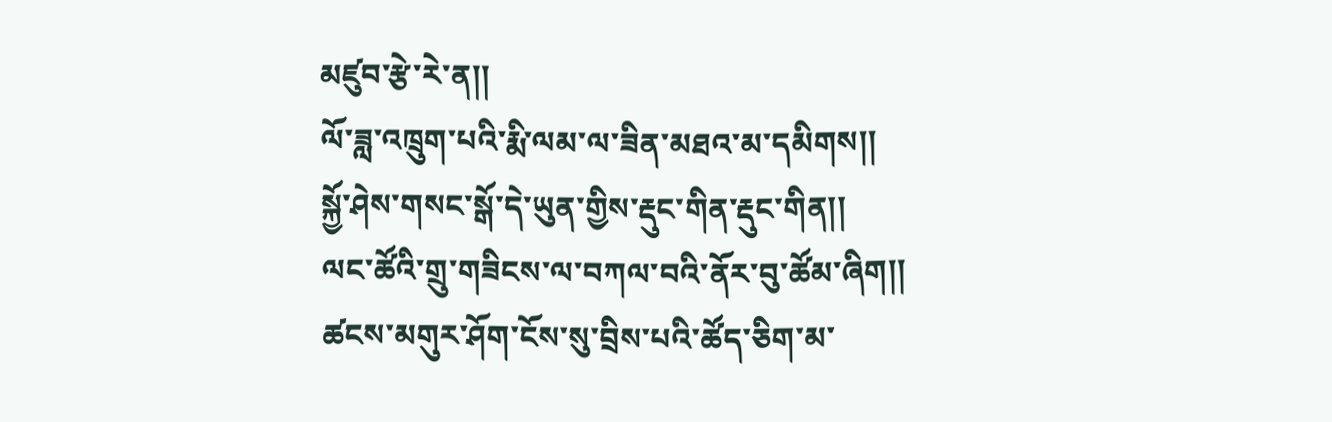མཛུབ་རྩེ་རེ་ན།།
ལོ་ཟླ་འཁྲུག་པའི་རྨི་ལམ་ལ་ཟིན་མཐའ་མ་དམིགས།།
སྐྱོ་ཤེས་གསང་སྒོ་དེ་ཡུན་གྱིས་རྡུང་གིན་རྡུང་གིན།།
ལང་ཚོའི་གྲུ་གཟིངས་ལ་བཀལ་བའི་ནོར་བུ་ཚོམ་ཞིག།།
ཚངས་མགུར་ཤོག་ངོས་སུ་བྲིས་པའི་ཚོད་ཅིག་མ་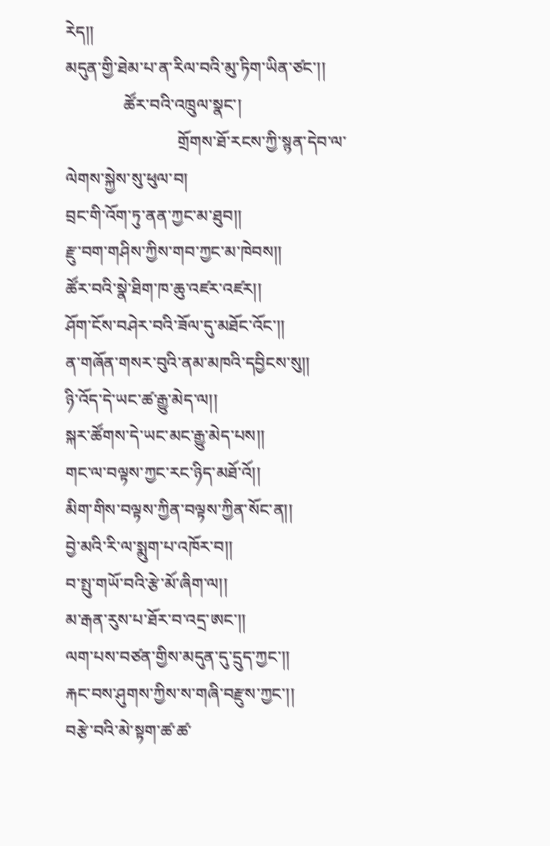རེད།།
མདུན་གྱི་ཐེམ་པ་ན་རིལ་བའི་མུ་ཏིག་ཡིན་ཙང་།།
              ཚོར་བའི་འཁྲུལ་སྣང་།
                           གྲོགས་ཐོ་རངས་ཀྱི་སྙན་དེབ་ལ་ལེགས་སྐྱེས་སུ་ཕུལ་བ།
བྲང་གི་འོག་ཏུ་ནན་ཀྱང་མ་ཐུབ།།
རྫུ་བག་གཤིས་ཀྱིས་གབ་ཀྱང་མ་ཁེབས།།
ཚོར་བའི་སྣེ་ཐིག་ཁ་ཆུ་འཛར་འཛར།།
ཤོག་ངོས་བཤེར་བའི་ཟོལ་དུ་མཐོང་འོང་།།
ན་གཞོན་གསར་བུའི་ནམ་མཁའི་དབྱིངས་སུ།།
ཉི་འོད་དེ་ཡང་ཚ་རྒྱུ་མེད་ལ།།
སྐར་ཚོགས་དེ་ཡང་མང་རྒྱུ་མེད་པས།།
གང་ལ་བལྟས་ཀྱང་རང་ཉིད་མཐོ་འོ།།
མིག་གིས་བལྟས་ཀྱིན་བལྟས་ཀྱིན་སོང་ན།།
བྱེ་མའི་རི་ལ་སྨུག་པ་འཁོར་བ།།
བ་སྤུ་གཡོ་བའི་རྩེ་མོ་ཞིག་ལ།།
མ་རྒན་རུས་པ་ཐོར་བ་འདྲ་ཨང་།།
ལག་པས་བཙན་གྱིས་མདུན་དུ་དྲུད་ཀྱང་།།
རྐང་བས་ཤུགས་ཀྱིས་ས་གཞི་བརྫུས་ཀྱང་།།
བརྩེ་བའི་མེ་སྟག་ཚ་ཚ་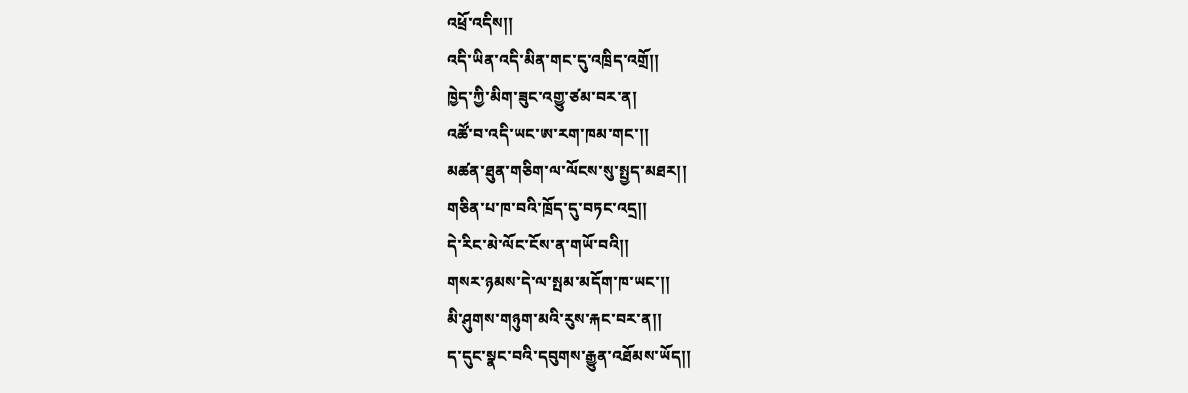འཕྲོ་འདིས།།
འདི་ཡིན་འདི་མིན་གང་དུ་འཁྲིད་འགྲོ།།
ཁྱེད་ཀྱི་མིག་ཟུང་འགྱུ་ཙམ་བར་ན།
འཚོ་བ་འདི་ཡང་ཨ་རག་ཁམ་གང་།།
མཚན་ཐུན་གཅིག་ལ་ལོངས་སུ་སྤྱད་མཐར།།
གཅིན་པ་ཁ་བའི་ཁྲོད་དུ་བཏང་འདྲ།།
དེ་རིང་མེ་ལོང་ངོས་ན་གཡོ་བའི།།
གསར་ཉམས་དེ་ལ་སྤམ་མདོག་ཁ་ཡང་།།
མི་ཤུགས་གཉུག་མའི་རུས་རྐང་བར་ན།།
ད་དུང་སྣང་བའི་དབུགས་རྒྱུན་འཐོམས་ཡོད།།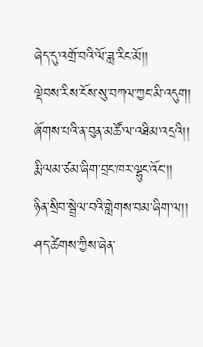ཞེད་དུ་འགྲོ་བའི་ལོ་ཟླ་རིང་མོ།།
ལྡེབས་རིས་ངོས་སུ་བཀལ་ཀྱང་མི་འདུག།
ཞོགས་པའི་ན་བུན་མཚོ་ལ་འཐིམ་འདྲའི།།
རྨི་ལམ་ཙམ་ཞིག་བྲང་ཁར་ལྷུང་འོང་།།
ཉིན་སྲིབ་སྦྲེལ་བའི་གླེགས་བམ་ཞིག་ལ།།
ཤད་ཚེགས་ཀྱིས་ཞེན་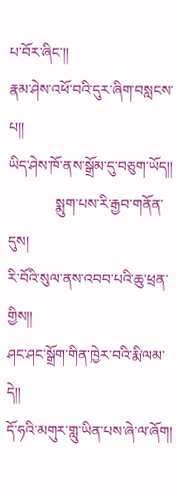པ་བོར་ཞིང་།།
རྣམ་ཤེས་འཕོ་བའི་དུར་ཞིག་བསླངས་པ།།
ཡིད་ཤེས་ཁོ་ནས་སྒྲོམ་དུ་བཅུག་ཡོད།།
             སྨུག་པས་རི་རྒྱབ་གནོན་དུས།
རི་བོའི་སུལ་ནས་འབབ་པའི་ཆུ་ཕྲན་གྱིས།།
ཤང་ཤང་སྒྲོག་གིན་ཁྱེར་བའི་རྨི་ལམ་དེ།།
དོ་ཧའི་མགུར་གླུ་ཡིན་པས་ཞེ་ལ་ཞོག།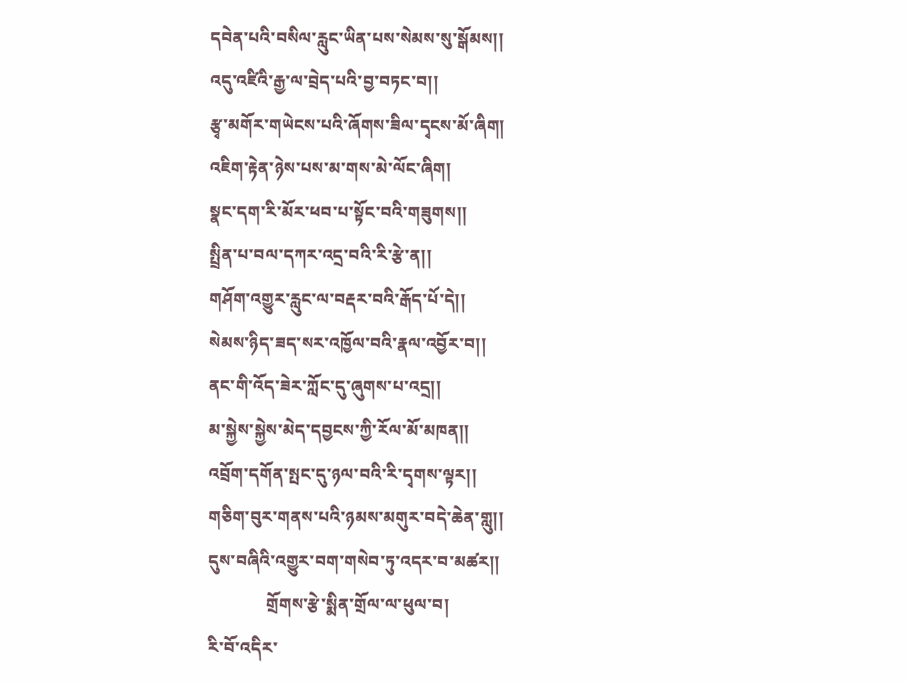དབེན་པའི་བསིལ་རླུང་ཡིན་པས་སེམས་སུ་སྒོམས།།
འདུ་འཛིའི་རྒྱ་ལ་བྲེད་པའི་བྱ་བཏང་བ།།
རྩྭ་མགོར་གཡེངས་པའི་ཞོགས་ཟིལ་དྭངས་མོ་ཞིག།
འཇིག་རྟེན་ཉེས་པས་མ་གས་མེ་ལོང་ཞིག།
སྣང་དག་རི་མོར་ཕབ་པ་སྟོང་བའི་གཟུགས།།
སྤྲིན་པ་བལ་དཀར་འདྲ་བའི་རི་རྩེ་ན།།
གཤོག་འགྱུར་རླུང་ལ་བརྡར་བའི་རྒོད་པོ་དེ།།
སེམས་ཉིད་ཟད་སར་འཁྱོལ་བའི་རྣལ་འབྱོར་བ།།
ནང་གི་འོད་ཟེར་ཀློང་དུ་ཞུགས་པ་འདྲ།།
མ་སྐྱེས་སྐྱེས་མེད་དབྱངས་ཀྱི་རོལ་མོ་མཁན།།
འབྲོག་དགོན་སྤང་དུ་ཉལ་བའི་རི་དྭགས་ལྟར།།
གཅིག་བུར་གནས་པའི་ཉམས་མགུར་བདེ་ཆེན་གླུ།།
དུས་བཞིའི་འགྱུར་བག་གསེབ་ཏུ་འདར་བ་མཚར།།
              གྲོགས་རྩེ་སྨིན་གྲོལ་ལ་ཕུལ་བ།
རི་བོ་འདིར་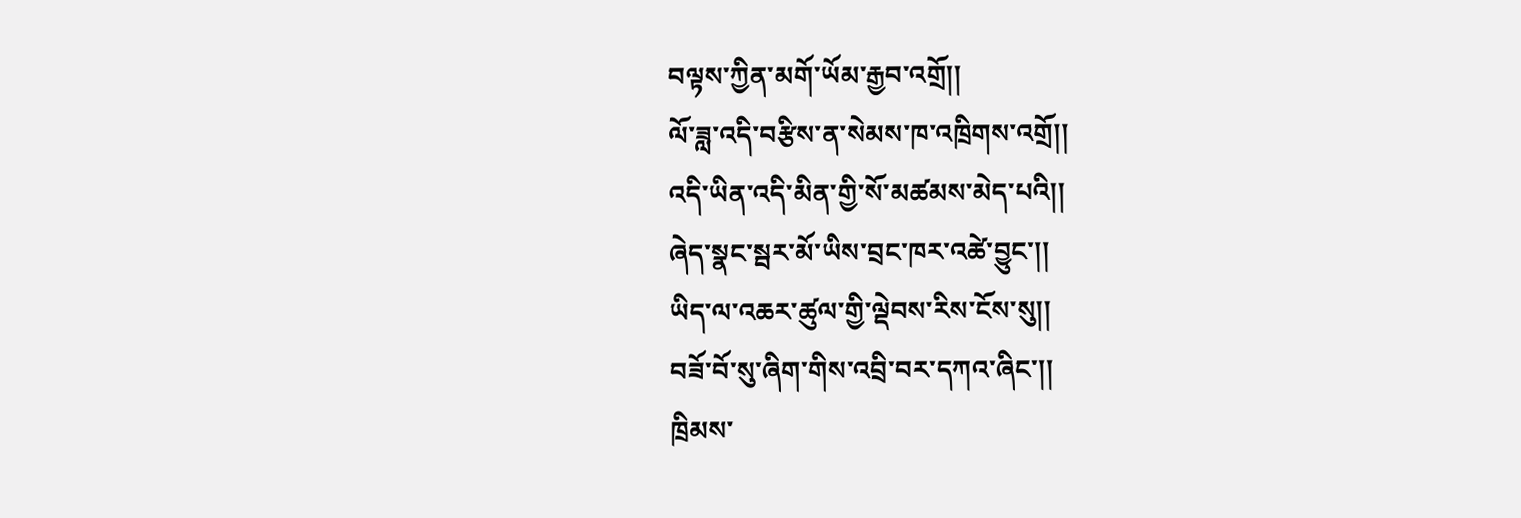བལྟས་ཀྱིན་མགོ་ཡོམ་རྒྱབ་འགྲོ།།
ལོ་ཟླ་འདི་བརྩིས་ན་སེམས་ཁ་འཁྲིགས་འགྲོ།།
འདི་ཡིན་འདི་མིན་གྱི་སོ་མཚམས་མེད་པའི།།
ཞེད་སྣང་སྦར་མོ་ཡིས་བྲང་ཁར་འཚེ་བྱུང་།།
ཡིད་ལ་འཆར་ཚུལ་གྱི་ལྡེབས་རིས་ངོས་སུ།།
བཟོ་བོ་སུ་ཞིག་གིས་འབྲི་བར་དཀའ་ཞིང་།།
ཁྲིམས་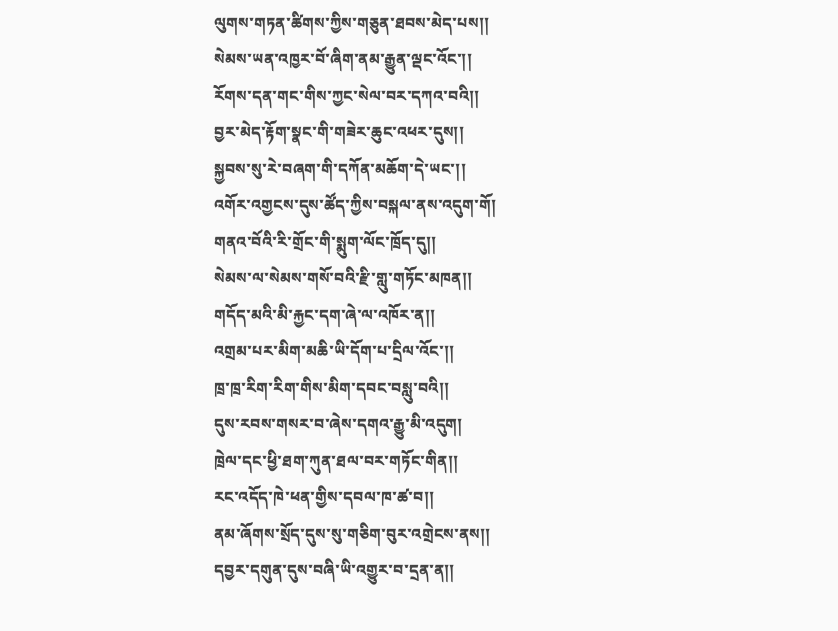ལུགས་གཏན་ཚིགས་ཀྱིས་གཅུན་ཐབས་མེད་པས།།
སེམས་ཡན་འཁྱར་བོ་ཞིག་ནམ་རྒྱུན་ལྡང་འོང་།།
རོགས་དན་གང་གིས་ཀྱང་སེལ་བར་དཀའ་བའི།།
བྱར་མེད་རྟོག་སྣང་གི་གཟེར་ཆུང་འཕར་དུས།།
སྐྱབས་སུ་རེ་བཞག་གི་དཀོན་མཆོག་དེ་ཡང་།།
འགོར་འགྱངས་དུས་ཚོད་ཀྱིས་བསྐལ་ནས་འདུག་གོ།
གནའ་བོའི་རི་གྲོང་གི་སྨུག་ལོང་ཁྲོད་དུ།།
སེམས་ལ་སེམས་གསོ་བའི་རྫི་གླུ་གཏོང་མཁན།།
གདོད་མའི་མི་རྐྱང་དག་ཞེ་ལ་འཁོར་ན།།
འགྲམ་པར་མིག་མཆི་ཡི་དོག་པ་དྲིལ་འོང་།།
ཁྲ་ཁྲ་རིག་རིག་གིས་མིག་དབང་བསླུ་བའི།།
དུས་རབས་གསར་བ་ཞེས་དགའ་རྒྱུ་མི་འདུག།
ཁྲེལ་དང་ཕྱི་ཐག་ཀུན་ཐལ་བར་གཏོང་གིན།།
རང་འདོད་ཁེ་ཕན་གྱིས་དབལ་ཁ་ཚ་བ།།
ནམ་ཞོགས་སྲོད་དུས་སུ་གཅིག་བུར་འགྲེངས་ནས།།
དབྱར་དགུན་དུས་བཞི་ཡི་འགྱུར་བ་དྲན་ན།།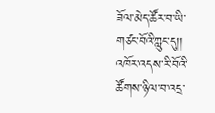ཟོལ་མེད་ཚོར་བ་ཡི་གཙང་བོའི་ཀླུང་དུ།།
འཁོར་འདས་རི་བོའི་ཚོགས་ཉིལ་བ་འདྲ་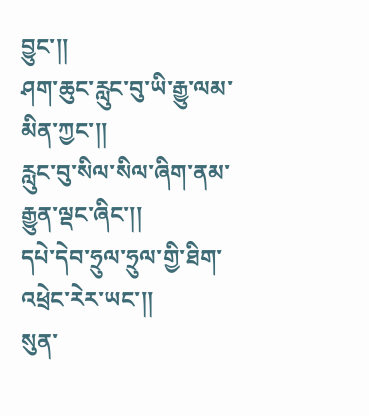བྱུང་།།
ཤག་ཆུང་རླུང་བུ་ཡི་རྒྱུ་ལམ་མིན་ཀྱང་།།
རླུང་བུ་སིལ་སིལ་ཞིག་ནམ་རྒྱུན་ལྡང་ཞིང་།།
དཔེ་དེབ་ཧྲུལ་ཧྲུལ་གྱི་ཐིག་འཕྲེང་རེར་ཡང་།།
སུན་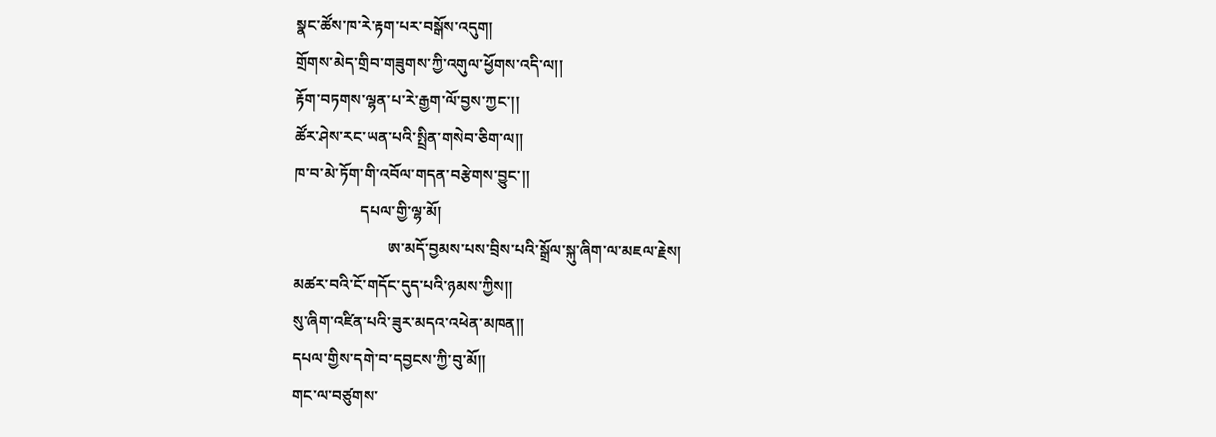སྣང་ཚོས་ཁ་རེ་རྟག་པར་བསྒོས་འདུག།
གྲོགས་མེད་གྲིབ་གཟུགས་ཀྱི་འགུལ་ཕྱོགས་འདི་ལ།།
རྟོག་བཏགས་ལྷན་པ་རེ་རྒྱག་ལོ་བྱས་ཀྱང་།།
ཚོར་ཤེས་རང་ཡན་པའི་སྤྲིན་གསེབ་ཅིག་ལ།།
ཁ་བ་མེ་ཏོག་གི་འབོལ་གདན་བརྩེགས་བྱུང་།།
                 དཔལ་གྱི་ལྷ་མོ།
                        ཨ་མདོ་བྱམས་པས་བྲིས་པའི་སྒྲོལ་སྐུ་ཞིག་ལ་མཇལ་རྗེས།
མཚར་བའི་ངོ་གདོང་དུད་པའི་ཉམས་ཀྱིས།།
སུ་ཞིག་འཛིན་པའི་ཟུར་མདའ་འཕེན་མཁན།།
དཔལ་གྱིས་དགེ་བ་དབྱངས་ཀྱི་བུ་མོ།།
གང་ལ་བཙུགས་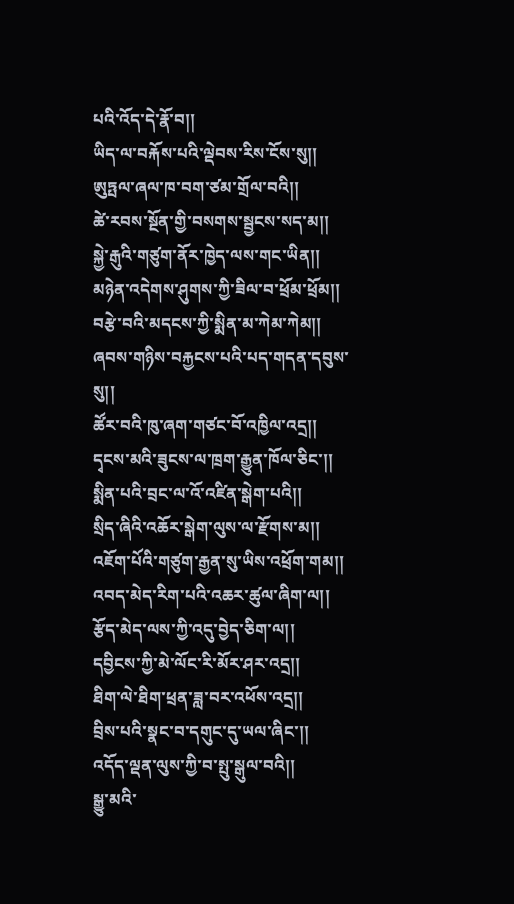པའི་འོད་དེ་རྣོ་བ།།
ཡིད་ལ་བརྐོས་པའི་ལྡེབས་རིས་ངོས་སུ།།
ཨུཏྤལ་ཞལ་ཁ་བག་ཙམ་གྲོལ་བའི།།
ཚེ་རབས་སྔོན་གྱི་བསགས་སྦྱངས་སད་མ།།
སྐྱེ་རྒུའི་གཙུག་ནོར་ཁྱེད་ལས་གང་ཡིན།།
མཉེན་འདེགས་ཤུགས་ཀྱི་ཟིལ་བ་ཕྲོམ་ཕྲོམ།།
བརྩེ་བའི་མདངས་ཀྱི་སྨིན་མ་ཀེམ་ཀེམ།།
ཞབས་གཉིས་བརྐྱངས་པའི་པད་གདན་དབུས་སུ།།
ཚོར་བའི་ཁུ་ཞག་གཙང་བོ་འཁྱིལ་འདྲ།།
དྭངས་མའི་ཟུངས་ལ་ཁྲག་རྒྱུན་ཁོལ་ཅིང་།།
སྨིན་པའི་བྲང་ལ་འོ་འཛིན་སྒེག་པའི།།
སྲིད་ཞིའི་འཆོར་སྒེག་ལུས་ལ་རྫོགས་མ།།
འཇོག་པོའི་གཙུག་རྒྱན་སུ་ཡིས་འཕྲོག་གམ།།
འབད་མེད་རིག་པའི་འཆར་ཚུལ་ཞིག་ལ།།
རྩོད་མེད་ལས་ཀྱི་འདུ་བྱེད་ཅིག་ལ།།
དབྱིངས་ཀྱི་མེ་ལོང་རི་མོར་ཤར་འདྲ།།
ཐིག་ལེ་ཐིག་ཕྲན་ཟླ་བར་འཕོས་འདྲ།།
བྲིས་པའི་སྣང་བ་དགུང་དུ་ཡལ་ཞིང་།།
འདོད་ལྡན་ལུས་ཀྱི་བ་སྤུ་སྒུལ་བའི།།
སྒྱུ་མའི་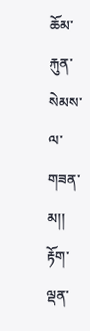ཆོམ་རྐུན་སེམས་ལ་གཟན་མ།།
རྟོག་ལྡན་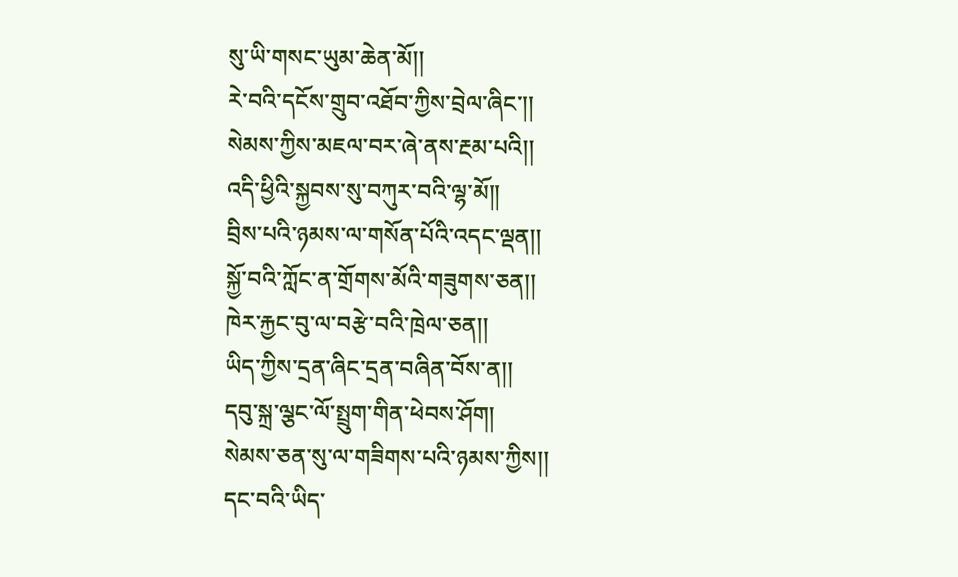སུ་ཡི་གསང་ཡུམ་ཆེན་མོ།།
རེ་བའི་དངོས་གྲུབ་འཐོབ་ཀྱིས་བྲེལ་ཞིང་།།
སེམས་ཀྱིས་མཇལ་བར་ཞེ་ནས་རྔམ་པའི།།
འདི་ཕྱིའི་སྐྱབས་སུ་བཀུར་བའི་ལྷ་མོ།།
བྲིས་པའི་ཉམས་ལ་གསོན་པོའི་འདང་ལྡན།།
སྐྱོ་བའི་ཀློང་ན་གྲོགས་མོའི་གཟུགས་ཅན།།
ཁེར་རྐྱང་བུ་ལ་བརྩེ་བའི་ཁྲེལ་ཅན།།
ཡིད་ཀྱིས་དྲན་ཞིང་དྲན་བཞིན་བོས་ན།།
དབུ་སྐྲ་ལྕང་ལོ་སྤྲུག་གིན་ཕེབས་ཤོག།
སེམས་ཅན་སུ་ལ་གཟིགས་པའི་ཉམས་ཀྱིས།།
དང་བའི་ཡིད་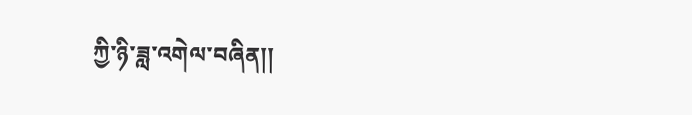ཀྱི་ཉི་ཟླ་འགེལ་བཞིན།།